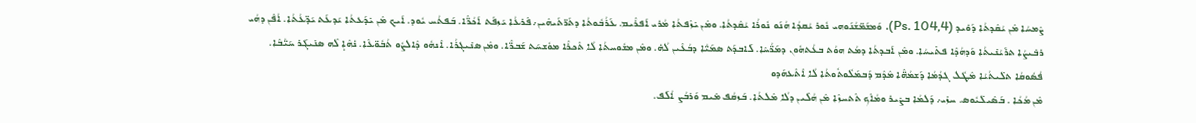ܨܶܡܚܳܐ ܡܶܢ ܝܳܩܶܕܬܳܐ ܕܰܘܺܝܕ (Ps. 104,4). ܘܰܡܫܰܡ̈ܫܳܢܰܘܗܝ ܢܽܘܪ ܝܳܩܕܳܐ ܗܳܢܰܘ ܢܽܘܪܳܐ ܝܳܩܶܕܬܳܐ. ܘܡܶܢ ܝܺܙܶܦܬܳܐ ܡܳܪܝ ܐܰܦܪܶܝܡ. ܥܰܪܳܒܽܘܬܳܐ ܕܬܰܪ̈ܬܰܝܗܶܝܢ܇ ܦܶܪܥܳܐ ܝܰܙܦܰܬ ܐܰܟܳܪ̈ܶܐ. ܒܰܦܬܳܚ ܝܽܘܕ. ܐܰܝܟ ܡܶܢ ܝܺܕܰܥܬܳܐ ܝܰܕܥܰܬ ܝܰܕ̈ܥܳܬܳܐ. ܐܳܦܶܢ ܕܗܳܝ ܪܒܺܝܨܳܐ ܬܪܰܝܳܢܺܝܬܳܐ ܘܰܕܗܳܕܶܐ ܦܬܺܝܚܳܐ. ܘܡܶܢ ܐܰܒܕܬܳܐ ܕܡܳܬ ܗܘܳܬ ܒܥܳܬܗܽܘܢ ܕܡܰܪ̈ܳܚܶܐ. ܠܰܐܒܕܰܬ ܣܡܰܝ̈ܳܐ ܕܒܳܥܶܝܢ ܠܳܗ̇. ܘܡܶܢ ܡܫܽܘܚܬܳܐ ܠܳܐ ܬܶܟܪܶܐ ܡܘܽܫܚܰܬ ܫܰܒܪ̈ܶܐ. ܘܡܶܢ ܣܢܺܝܓܪܳܐ. ܐܶܢܗܽܘ ܕܶܐܠܨܽܘ ܬܳܒܽܘ̈ܥܶܐ. ܢ̇ܗܶܐ̣ ܠܶܗ ܣܢܺܝܓܰܪ ܚܰܝ̈ܳܒܶܐ.
ܦܳܣܽܘܩܳܐ ܬܠܺܝܬܳܝܳܐ ܡܶܛܽܠ ܓܕܳܡܳܐ ܕܰܫܡܳܗ̈ܶܐ ܡܶܕܶܡ ܕܰܒܡܰܠܽܘܬܽܘܬܳܐ ܠܳܐ ܐܶܬܶܥܗܰܕܘ
ܡܶܢ ܡܳܟܳܐ . ܒܰܣܶܝܠܺܝܽܘܣ. ܚܙܺܝ܇ ܕܰܠܡܳܐ ܒܨܺܝܪ ܘܡܳܐܶܟ ܬܶܬܚܙܶܐ ܡܶܢ ܗܳܠܶܝܢ ܕܠܳܐ ܡܶܠܬܳܐ. ܒܰܙܩܳܦ ܡܺܝܡ ܘܰܪܒܳܨ ܐܳܠܰܦ.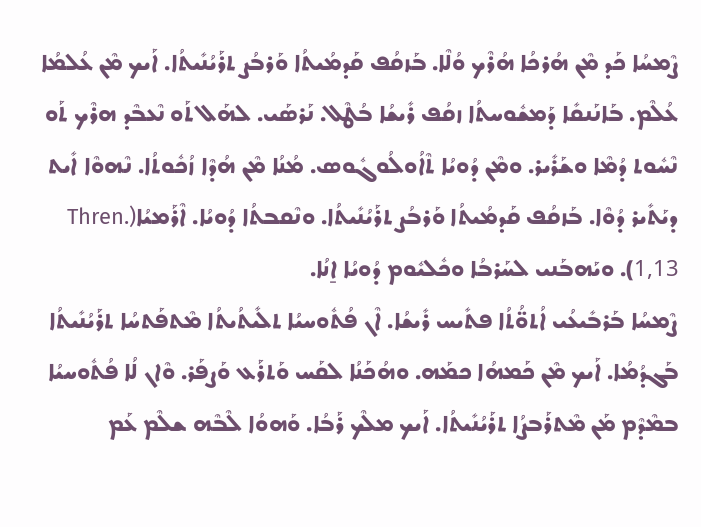ܨܶܡܚܳܐ ܟܰܕ ܡܶܢ ܗܳܪܟܳܐ ܗܳܪܶܟ ܘܳܠܶܐ. ܒܰܙܩܳܦ ܩܰܕܡܳܝܬܳܐ ܘܰܪܒܳܨ ܬܪܰܝܳܢܺܝܬܳܐ. ܐܰܝܟ ܡܶܢ ܥܳܠܡܳܐ ܥܳܠܶܡ. ܒܰܐܢܰܢܩܺܐ ܕܰܡܫܽܘܚܬܳܐ ܙܩܳܦ ܪܺܝܫܳܐ ܒܳܛܶܠ. ܢܰܪܣܰܝ. ܠܗܰܠ ܬܰܘ ܢܶܥܒܶܕ ܗܪܶܟ ܬܰܘ ܢܶܚܽܘܬ ܕܳܡܶܐ ܘܫܰܪܺܝܪ. ܘܡܶܢ ܕܳܘܝܳܐ ܬܶܐܳܘܠܳܘܓܽܘܣ. ܡܳܢܳܐ ܡܶܢ ܗܳܕܶܐ ܙܳܟܽܘܬܳܐ. ܢܶܗܘܶܐ ܐܺܝܬ ܕܝܰܬܺܝܪ ܕܳܘܶܐ. ܒܰܙܩܳܦ ܩܰܕܡܳܝܬܳܐ ܘܰܪܒܳܨ ܬܪܰܝܳܢܺܝܬܳܐ. ܘܢܶܩܒܬܳܐ ܕܳܘܝܳܐ. ܐܶܪܰܡܝܳܐ(Thren. 1,13). ܘܝܰܗܒܰܢܝ ܠܚܰܪܒܳܐ ܘܟܽܠܝܽܘܡ ܕܳܘܝܳܐ ܐ̱ܢܳܐ.
ܨܶܡܚܳܐ ܒܰܪܒܺܝܥܳܝ ܐܳܬܘ̈ܳܬܳܐ ܦܬܺܝܚ ܪܺܝܫܳܐ. ܐܶܢ ܦܳܬܽܘܚܝܳܐ ܬܠܺܝܬܳܝܬܳܐ ܡܶܬܦܰܬܚܳܐ ܬܪܰܝܳܢܺܝܬܳܐ ܒܰܓܕܳܡܳܐ. ܐܰܝܟ ܡܶܢ ܟܰܡܗܳܐ ܟܡܰܗ. ܘܗܳܟܰܢܳܐ ܠܩܰܚ ܘܰܬܪܰܥ ܘܰܨܦܰܪ. ܘܶܐܢ ܠܳܐ ܦܳܬܽܘܚܝܳܐ ܒܡܶܕܶܡ ܡܰܢ ܡܶܬܪܰܒܨܳܐ ܬܪܰܝܳܢܺܝܬܳܐ. ܐܰܝܟ ܡܠܶܟ ܪܰܒܳܐ. ܘܰܗܘܳܐ ܠܶܒܶܗ ܫܠܶܡ ܥܰܡ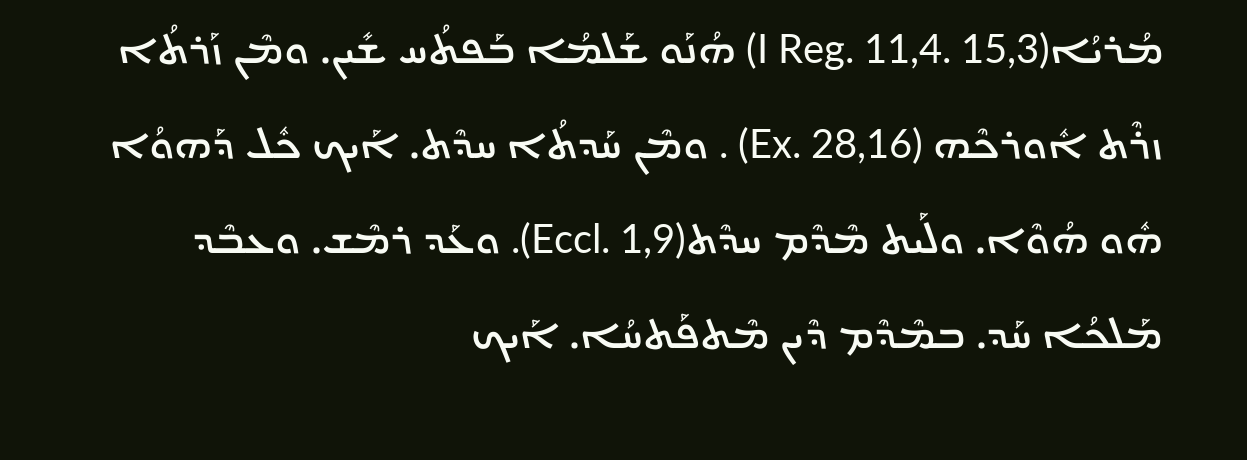ܡܳܪܝܳܐ(I Reg. 11,4. 15,3) ܗܳܢܰܘ ܫܰܠܡܳܐ ܒܰܦܬܳܚ ܫܺܝܢ. ܘܡܶܢ ܙܰܪܬܳܐ ܙܪܶܬ ܐܽܘܪܟܶܗ (Ex. 28,16) . ܘܡܶܢ ܚܰܕܬܳܐ ܚܕܶܬ. ܐܰܝܟ ܟܽܠ ܕܰܗܘܳܐ ܗܽܘ ܗܳܘܶܐ. ܘܠܰܝܬ ܡܶܕܶܡ ܚܕܶܬ(Eccl. 1,9). ܘܥܰܕ ܪܡܶܫ. ܘܥܒܶܕ ܡܰܠܟܳܐ ܚܰܕ. ܒܡܶܕܶܡ ܕܶܝܢ ܡܶܬܦܰܬܚܳܐ. ܐܰܝܟ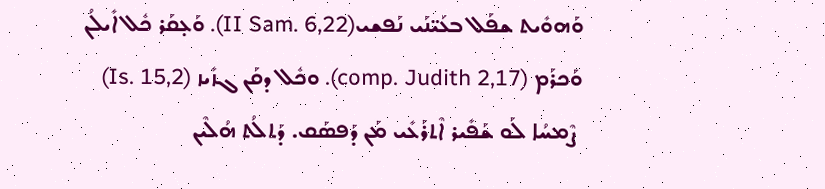ܘܰܗܘܺܝܬ ܫܦܰܠ ܒܥܰܝ̈ܢܰܝ ܢܰܦܫܝ(II Sam. 6,22). ܘܰܥ̣ܩܰܪ ܟܽܠ ܐܺܝܠܳܢ ܘܰܟܪܰܡ (comp. Judith 2,17). ܘܟܽܠ ܕܩܰܢ ܓܙܺܝܙ (Is. 15,2)
 ܨܶܡܚܳܐ ܠܰܘ ܫܰܦܺܝܪ ܐܶܬܪܰܥܺܝ ܡܰܢ ܕܰܦܣܰܩ. ܕܰܬܠܳܬ ܗܳܠܶܝܢ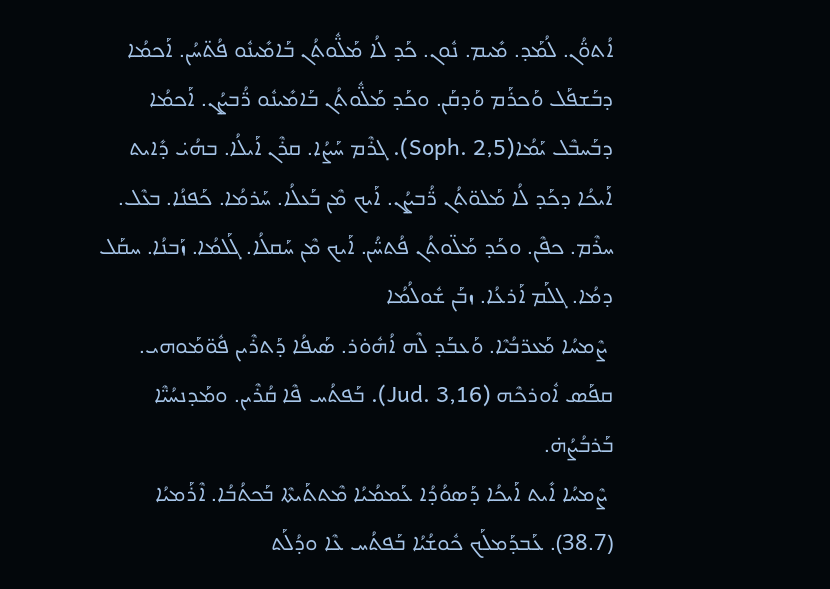ܐܳܬܘ̈ܳܢ. ܠܳܡܰܕ. ܡܺܝܡ. ܢܽܘܢ. ܟܰܕ ܠܳܐ ܡܰܠ̈ܽܘܬܳܢ ܒܰܐܡܺܝܢܽܘ ܦܳܬ̈ܚܳܢ. ܐܰܟܡܳܐ ܕܒܰܫܦܰܠ ܘܰܟܪܰܡ ܘܰܕܩܰܢ. ܘܟܰܕ ܡܰܠ̈ܽܘܬܳܢ ܒܰܐܡܺܝܢܽܘ ܪ̈ܳܒܨܳܢ. ܐܰܟܡܳܐ ܕܒܰܚܒܶܠ ܝܰܡܳܐ(Soph. 2,5). ܓܪܶܡ ܚܰܨܳܐ. ܩܪܶܢ ܐܰܝܠܳܐ. ܒܗܳܝ̇ ܕܺܐܝܬ ܐܰܝܟܳܐ ܕܟܰܕ ܠܳܐ ܡܰܠܘ̈ܬܳܢ ܪ̈ܳܒܨܳܢ. ܐܰܝܟ ܡܶܢ ܒܰܥܠܳܐ. ܚܰܪܡܳܐ. ܟܰܦܢܳܐ. ܒܥܶܠ. ܚܪܶܡ. ܟܦܶܢ. ܘܟܰܕ ܡܰܠ̈ܘܬܳܢ ܦܳܬܚ̈ܳܢ. ܐܰܝܟ ܡܶܢ ܚܰܩܠܳܐ. ܓܰܠܡܳܐ. ܙܰܒܢܳܐ. ܚܩܰܠ ܕܡܳܐ. ܓܠܰܡ ܐܰܪܥܳܐ. ܙܒܰܢ ܫܽܘܠܳܡܳܐ
 ܨܶܡܚܳܐ ܡܰܥܪ̈ܒܳܝܶܐ. ܘܰܥܒܰܕ ܠܶܗ ܐܳܗܽܘ̇ܪ. ܣܰܝܦܳܐ ܕܰܬܪܶܝܢ ܦܽܘ̈ܡܰܘܗܝ. ܩܦܰܣ ܐܽܘܪܟܶܗ (Jud. 3,16). ܒܰܦܬܳܚ ܦܶܐ ܩܳܪܶܝܢ. ܘܡܰܕܢܚܳܝ̈ܶܐ ܒܰܪܒܳܨܳܗ̇.
 ܨܶܡܚܳܐ ܐܺܝܬ ܐܰܝܟܳܐ ܕܰܣܘܳܕܳܐ ܥܰܡܡܳܝܳܐ ܡܶܬܬܰܝܬܶܐ ܒܰܟܬܳܒܳܐ. ܐܶܪܰܡܝܳܐ (38.7). ܥܰܒܕܰܡܠܰܟ ܟܽܘܫܳܝܳܐ ܒܰܦܬܳܚ ܥܶܐ ܘܕܳܠܰܬ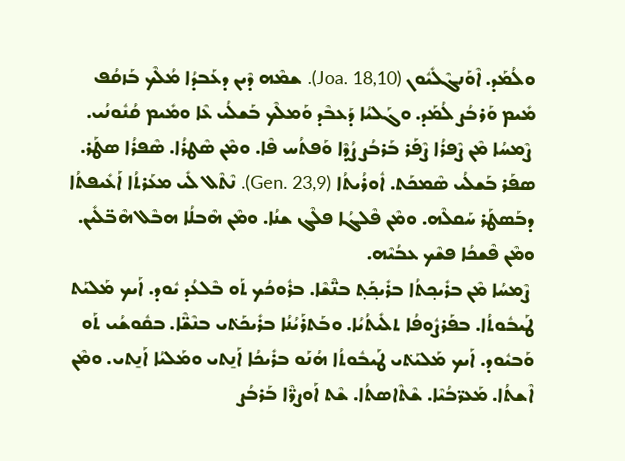ܘܠܳܡܰܕ. ܐܶܘܰܢܓܶܠܺܝܽܘܢ (Joa. 18,10). ܫܡܶܗ ܕܶܝܢ ܕܥܰܒܕܳܐ ܡܳܠܶܟ ܒܰܙܩܳܦ ܡܺܝܡ ܘܰܪܒܳܨ ܠܳܡܰܕ. ܘܓܰܠܝܳܐ ܕܰܥܒܶܕ ܘܰܡܠܶܟ ܒܰܫܠܳܝ ܥܶܐ ܘܡܺܝܡ ܩܳܢܽܘܢܳܝ.
 ܨܶܡܚܳܐ ܡܶܢ ܨܶܦܪܳܐ ܨܶܦܰܪ ܒܰܪܒܳܨ ܨܳܕܶܐ ܘܰܦܬܳܚ ܦܶܐ. ܘܡܶܢ ܣܶܛܪܳܐ. ܣܶܦܪܳܐ ܣܛܰܪ. ܣܦܰܪ ܒܰܫܠܳܝ ܣܶܡܟܰܬ. ܐܽܘܪܳܝܬܳܐ (Gen. 23,9). ܢܶܬܶܠ ܠܺܝ ܡܥܰܪܬܳܐ ܐܰܥܺܝܦܬܳܐ ܕܒܰܣܛܰܪ ܚܰܩܠܶܗ. ܘܡܶܢ ܦܶܠܓܳܐ ܦܠܶܓ ܫܢܳܐ. ܘܡܶܢ ܗܶܒܠܳܐ ܗܒܶܠ ܗܶܒ̈ܠܺܝܢ. ܘܡܶܢ ܦܶܫܟܳܐ ܦܫܶܟ ܥܒܳܝܶܗ.
 ܨܶܡܚܳܐ ܡܶܢ ܒܪܺܝܟ݂ܬܳܐ ܒܪܺܝܟ݂ܰܬ݂ ܒܢ̈ܶܫܶܐ. ܒܪܽܘܟܳܟ ܬܰܘ ܒܶܠܥܳܕ ܝܽܘܕ. ܐܰܝܟ ܡܰܠܝܰܬ ܛܰܝܒܽܘܬܳܐ. ܒܦܰܪܨܽܘܦܳܐ ܬܠܺܝܬܳܝܳܐ. ܘܒܰܬܪܰܝܳܢܳܐ ܒܪܺܝܟܰܬ݁ܝ ܒܢܶܫ̈ܶܐ. ܒܩܽܘܫܳܝ ܬܰܘ ܘܰܒܝܽܘܕ. ܐܰܝܟ ܡܰܠܝܰܬ݁ܝ ܛܰܝܒܽܘܬܳܐ ܗܳܢܰܘ ܒܪܺܝܟܳܐ ܐܰܢ̱ܬܝ ܘܡܰܠܝܳܐ ܐܰܢ̱ܬܝ. ܘܡܶܢ ܐܶܫܬܳܐ. ܡܰܥܪ̈ܒܳܝܶܐ. ܫܶܬܶܐܣܬܳܐ. ܫܶܬ ܐܰܘܨܪ̈ܶܐ ܒܰܪܒܳܨ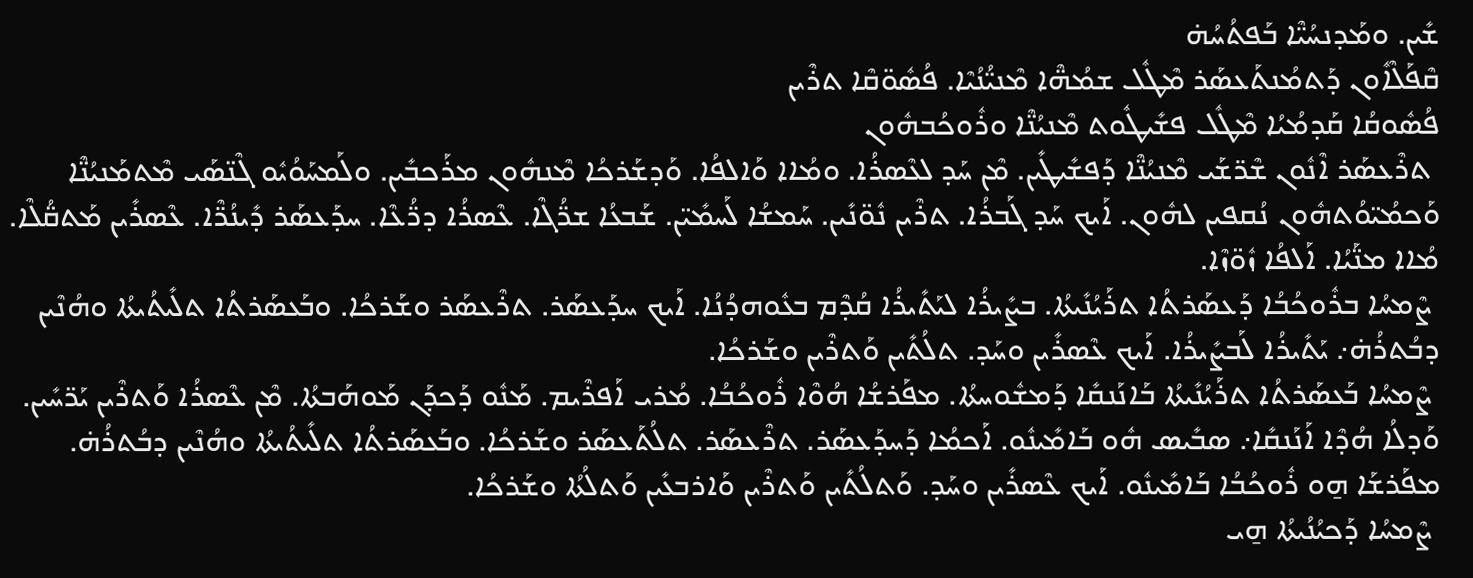ܫܺܝܢ. ܘܡܰܕܢܚܳܝ̈ܶܐ ܒܰܦܬܳܚܳܗ̇
ܩܶܦܰܠܶܐܽܘܢ ܕܰܬܡܳܢܬܰܥܣܰܪ ܡܶܛܽܠ ܫܡܳܗ̈ܶܐ ܡܶܢܝ̈ܳܢܳܝܶܐ. ܦܳܣܽܘ̈ܩܶܐ ܬܪܶܝܢ
ܦܳܣܽܘܩܳܐ ܩܰܕܡܳܝܳܐ ܡܶܛܽܠ ܦܫܺܝܛܽܘܬ ܡܶܢܝܳܢ̈ܶܐ ܘܪܽܘܟܳܒܗܽܘܢ
 ܬܪܶܥܣܰܪ ܐܶܢܽܘܢ ܫܶܪ̈ܫܰܝ ܡܶܢܝܳܢ̈ܶܐ ܕܰܦܫܺܝܛܺܝܢ. ܡܶܢ ܚܰܕ ܠܥܶܣܪܳܐ. ܘܡܳܐܐ ܘܰܐܠܦܳܐ. ܘܰܕܫܰܪܟܳܐ ܡܶܢܗܽܘܢ ܡܪܰܟܒܺܝܢ. ܘܠܰܡܚܰܘܳܝܽܘ ܓܶܢ̈ܣܰܝ ܡܶܬܡܰܢܝܳܢ̈ܶܐ ܘܰܟܡܳܝ̈ܘܳܬܗܽܘܢ ܢܳܩܦܝܢ ܠܗܽܘܢ. ܐܰܝܟ ܚܰܕ ܓܰܒܪܳܐ. ܬܪܶܝܢ ܢܽܘ̈ܢܺܝܢ. ܚܰܡܫܳܐ ܠܰܚܡܺܝ̈ܢ. ܫܰܒܥܳܐ ܫܪ̈ܳܓܶܐ. ܥܶܣܪܳܐ ܕܪ̈ܳܥܶܐ. ܚܕܰܥܣܰܪ ܕܺܝܢܳܪ̈ܶܐ. ܥܶܣܪܺܝܢ ܡܰܬܩ̈ܳܠܶܐ. ܡܳܐܐ ܡܢ̈ܰܝܳܐ. ܐܰܠܦܳܐ ܙܽܘ̈ܙܶܐ.
 ܨܶܡܚܳܐ ܒܪܽܘܟܳܒܳܐ ܕܰܥܣܰܪܬܳܐ ܬܪܰܝܳܢܺܝܬܳܐ. ܒܨܺܝܪܳܐ ܠܝܰܬܺܝܪܳܐ ܩܳܕܶܡ ܒܥܽܘܗܕܳܢܳܐ. ܐܰܝܟ ܚܕܰܥܣܰܪ. ܬܪܶܥܣܰܪ ܘܫܰܪܟܳܐ. ܘܒܰܥܣܰܪܬܳܐ ܬܠܺܝܬܳܝܬܳܐ ܘܗܳܢܶܝܢ ܕܒܳܬܪܳܗ̇܇ ܝܰܬܺܝܪܳܐ ܠܰܒܨܺܝܪܳܐ. ܐܰܝܟ ܥܶܣܪܺܝܢ ܘܚܰܕ. ܬܠܳܬܺܝܢ ܘܰܬܪܶܝܢ ܘܫܰܪܟܳܐ.
 ܨܶܡܚܳܐ ܒܰܥܣܰܪܬܳܐ ܬܪܰܝܳܢܺܝܬܳܐ ܒܰܐܢܰܢܩܺܐ ܕܰܡܫܽܘܚܬܳܐ. ܡܦܰܪܫܳܐ ܗܳܘܶܐ ܪܽܘܟܳܒܳܐ. ܡܳܪܝ ܐܰܦܪܶܝܡ. ܡܰܢܽܘ ܕܰܟܕܰܢ ܡܰܘܗܰܒܬܳܐ. ܡܶܢ ܥܶܣܪܳܐ ܘܰܬܪܶܝܢ ܝܰܪ̈ܚܺܝܢ. ܘܰܕܠܳܐ ܗܳܕܶܐ ܐܰܢܰܢܩܺܐ܇ ܣܒܺܝܣ ܗܽܘ ܒܰܐܡܺܝܢܽܘ. ܐܰܟܡܳܐ ܕܰܚܕܰܥܣܰܪ. ܬܪܶܥܣܰܪ. ܬܠܳܬܰܥܣܰܪ ܘܫܰܪܟܳܐ. ܘܒܰܥܣܰܪܬܳܐ ܬܠܺܝܬܳܝܬܳܐ ܘܗܳܢܶܝܢ ܕܒܳܬܪܳܗ̇. ܡܦܰܪܫܰܐ ܗ̱ܘ ܪܽܘܟܳܒܳܐ ܒܰܐܡܺܝܢܽܘ. ܐܰܝܟ ܥܶܣܪܺܝܢ ܘܚܰܕ. ܘܰܬܠܳܬܺܝܢ ܘܰܬܪܶܝܢ ܘܰܐܪܒܥܺܝܢ ܘܰܬܠܳܬܳܐ ܘܫܰܪܟܳܐ.
 ܨܶܡܚܳܐ ܕܰܟܝܳܢܳܝܬܳܐ ܗ̱ܝ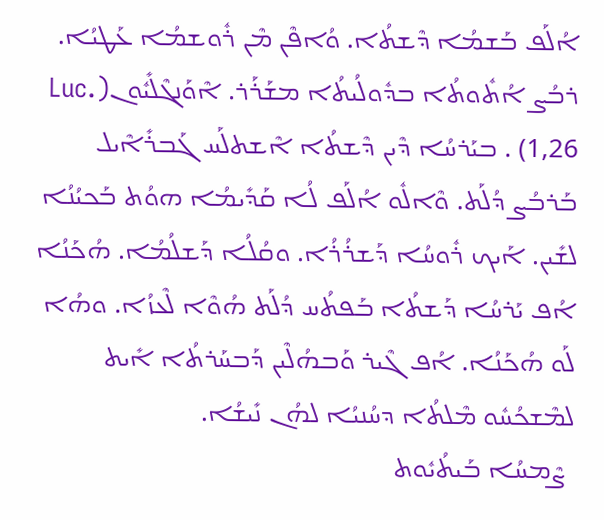ܐܳܠܰܦ ܒܰܫܡܳܐ ܕܶܫܬܳܐ. ܘܳܐܦܶܢ ܡܶܢ ܪܽܘܫܡܳܐ ܥܰܛܝܳܐ. ܪܒܳܨ ܐܳܬܽܘܬܳܐ ܒܕܽܘܠܳܝܬܳܐ ܡܫܰܪܰܪ. ܐܶܘܰܢܓܶܠܺܝܽܘܢ(Luc. 1,26) . ܒܝܰܪܚܳܐ ܕܶܝܢ ܕܶܫܬܳܐ ܐܶܫܬܠܰܚ ܓܰܒܪܺܐܶܝܠ ܒܰܪܒܳܨ ܕܳܠܰܬ. ܘܶܐܠܽܘ ܐܳܠܰܦ ܠܳܐ ܩܰܕܺܝܡܳܐ ܗܘܳܬ ܒܰܟܝܳܢܳܐ ܠܫܺܝܢ. ܐܰܝܟ ܪܽܘܚܳܐ ܕܰܫܪܳܪܳܐ. ܘܩܳܠܳܐ ܕܰܫܠܳܡܳܐ. ܗܳܟܰܢܳܐ ܐܳܦ ܝܰܪܚܳܐ ܕܰܫܬܳܐ ܒܰܦܬܳܚ ܕܳܠܰܬ ܗܳܘܶܐ ܠܶܥܙܳܐ. ܘܗܳܐ ܠܰܘ ܗܳܟܰܢܳܐ. ܐܳܦ ܓܶܝܪ ܘܰܒܗܳܠܶܝܢ ܕܰܒܚܰܪܬܳܐ ܐܺܝܬ ܠܡܶܫܟܳܚܽܘ ܡܶܠܬܳܐ ܕܚܳܢܝܳܐ ܠܗܳܢ ܢܺܝܫܳܐ.
 ܨܶܡܚܳܐ ܒܰܝܬܳܝܽܘܬ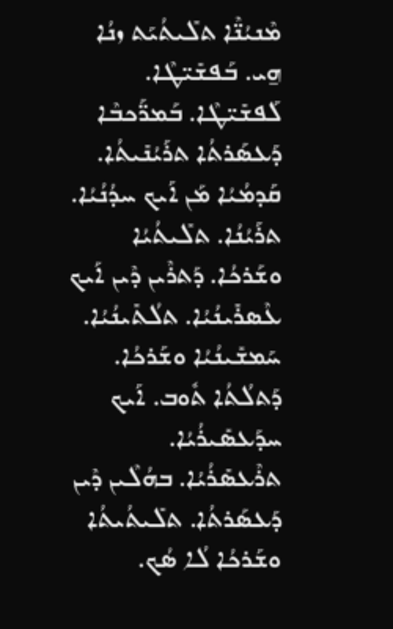ܡܶܢܝܳܢ̈ܶܐ ܬܠܺܝܬܳܝܰܬ ܙܢܳܐ ܗ̱ܝ. ܒܰܦܫܺܝ̈ܛܶܐ. ܠܰܦܫܺܝ̈ܛܶܐ. ܒܰܡܪ̈ܰܟܒܶܐ ܕܰܥܣܰܪܬܳܐ ܬܪܰܝܳܢܺܝܬܳܐ. ܩܰܕܡܳܝܳܐ ܡܰܢ ܐܰܝܟ ܚܕܳܢܳܝܳܐ. ܬܪܰܝܳܢܳܐ. ܬܠܺܝܬܳܝܳܐ ܘܫܰܪܟܳܐ. ܕܰܬܪܶܝܢ ܕܶܝܢ ܐܰܝܟ ܥܶܣܪܺܝܢܳܝܳܐ. ܬܠܳܬܺܝܢܳܝܳܐ. ܚܰܡܫܺܝܢܳܝܳܐ ܘܫܰܪܟܳܐ. ܕܰܬܠܳܬܳܐ ܬܽܘܒ. ܐܰܝܟ ܚܕܰܥܣܺܝܪܳܝܳܐ. ܬܪܶܥܣܺܪܳܝܳܐ. ܒܗܳܠܶܝܢ ܕܶܝܢ ܕܰܥܣܰܪܬܳܐ. ܬܠܺܝܬܳܝܬܳܐ ܘܫܰܪܟܳܐ ܠܳܐ ܣܳܟ.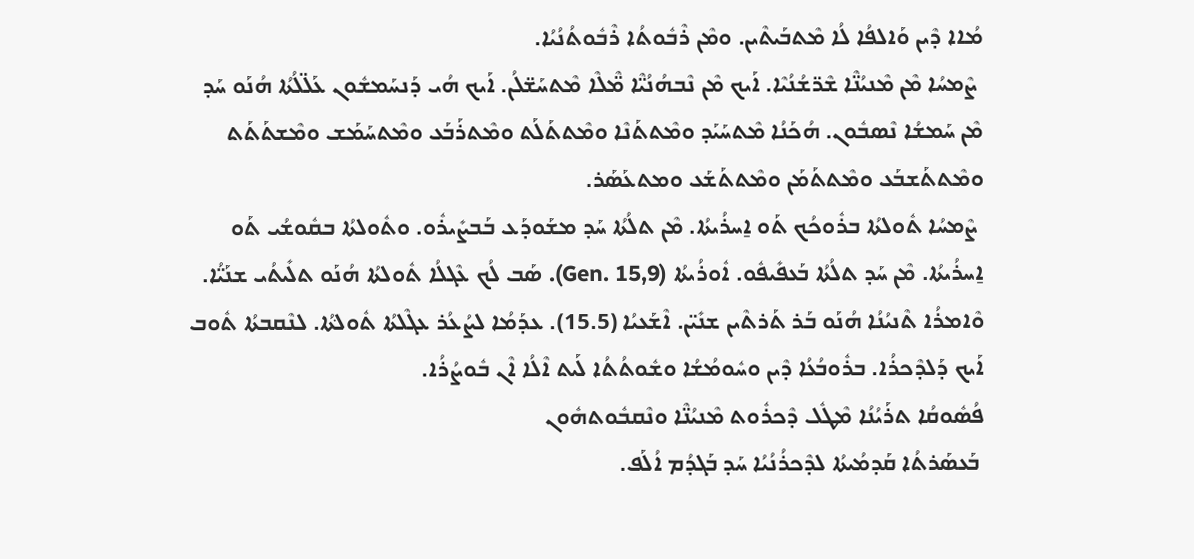ܡܳܐܐ ܕܶܝܢ ܘܰܐܠܦܳܐ ܠܳܐ ܡܶܬܒܰܝܬܶܝܢ. ܘܡܶܢ ܪܶܒܽܘܬܳܐ ܪܶܒܽܘܬܳܢܳܝܳܐ.
 ܨܶܡܚܳܐ ܡܶܢ ܡܶܢܝܳܢ̈ܶܐ ܫܶܪ̈ܫܳܢܳܝܶܐ. ܐܰܝܟ ܡܶܢ ܢܶܒܗܳܢܳܝ̈ܶܐ ܡ̈ܶܠܶܐ ܡܶܬܚܰܫ̈ܠܳܢ. ܐܰܝܟ ܗܳܝ ܕܰܢܚܰܡܫܽܘܢ ܥܰܠ̈ܠܳܬܳܐ ܗܳܢܰܘ ܚܰܕ ܡܶܢ ܚܰܡܫܳܐ ܢܶܣܒܽܘܢ. ܗܳܟܰܢܳܐ ܡܶܬܚܰܝܰܕ ܘܡܶܬܬܰܢܶܐ ܘܡܶܬܬܰܠܰܬ ܘܡܶܬܪܰܒܰܥ ܘܡܶܬܚܰܡܰܫ ܘܡܶܫܬܰܬܰܬ ܘܡܶܬܬܰܫܒܰܥ ܘܡܶܬܬܰܡܰܢ ܘܡܶܬܬܰܫܰܥ ܘܡܬܥܰܣܰܪ.
 ܨܶܡܚܳܐ ܬܽܘܠܬܳܐ ܒܪܽܘܟܳܟ ܬܰܘ ܐ̱ܚܪܳܝܬܳܐ. ܡܶܢ ܬܠܳܬܳܐ ܚܰܕ ܡܫܰܘܕܰܥ ܒܰܒܨܺܝܪܽܘ. ܘܬܽܘܠܬܳܐ ܒܩܽܘܫܳܝ ܬܰܘ ܐ̱ܚܪܳܝܬܳܐ. ܡܶܢ ܚܰܕ ܬܠܳܬܳܐ ܒܰܥܦܺܝܦܽܘ. ܐܽܘܪܳܝܬܳܐ (Gen. 15,9). ܣܰܒ ܠܳܟ ܥܶܓܠܳܐ ܬܽܘܠܬܳܐ ܗܳܢܰܘ ܬܠܺܝܬܳܝ ܫܢܰܝ̈ܳܐ. ܘܶܐܡܪܳܐ ܬܶܢܝܳܢܳܐ ܗܳܢܰܘ ܒܰܪ ܬܰܪܬܶܝܢ ܫܢܺܝ̈ܢ. ܐܶܫܰܥܝܳܐ (15.5). ܥܕܰܡܳܐ ܠܨܳܥܳܪ ܥܓܶܠܬܳܐ ܬܽܘܠܬܳ݁ܐ. ܠܢܶܩܒܬܳܐ ܬܽܘܒ ܐܰܝܟ ܕܰܠܕܶܟܪܳܐ. ܒܪܽܘܒܳܥܳܐ ܕܶܝܢ ܘܚܽܘܡܳܫܳܐ ܘܫܽܘܬܳܬܳܐ ܠܰܝܬ ܐܶܠܳܐ ܐܶܢ ܒܽܘܨܳܪܳܐ.
ܦܳܣܽܘܩܳܐ ܬܪܰܝܳܢܳܐ ܡܶܛܽܠ ܕܶܟܪܽܘܬ ܡܶܢܝܳܢ̈ܶܐ ܘܢܶܩܒܽܘܬܗܽܘܢ
 ܒܰܥܣܰܪܬܳܐ ܩܰܕܡܳܝܬܳܐ ܠܕܶܟܪܳܢܳܝܳܐ ܚܰܕ ܒܰܓܕܳܡ ܐܳܠܰܦ.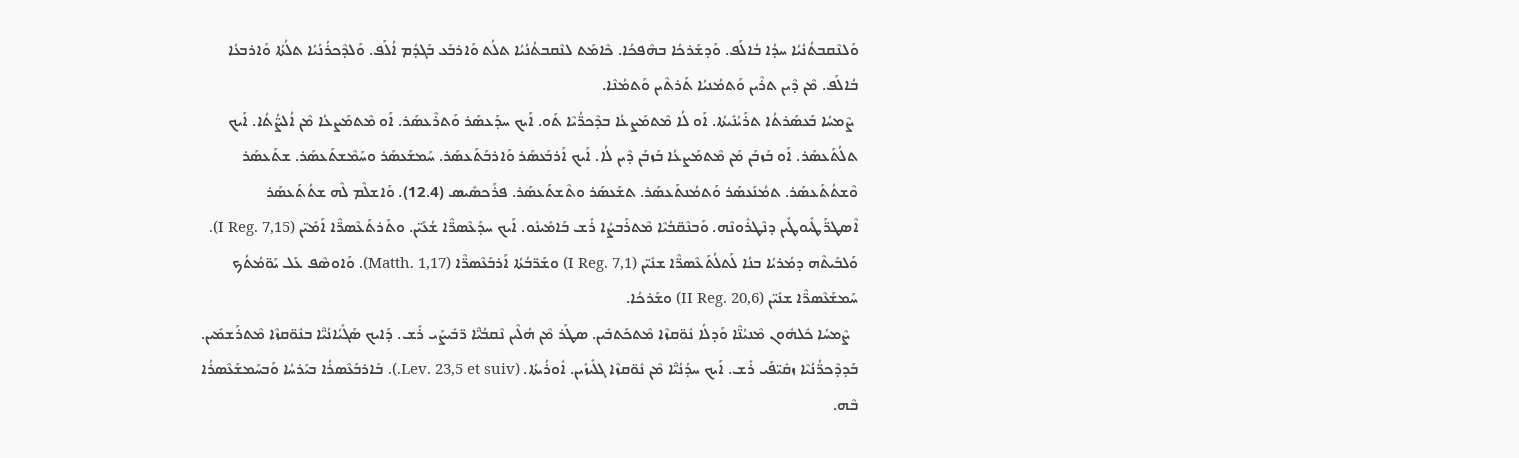ܘܰܠܢܶܩܒܬܳܢܳܝܳܐ ܚܕܳܐ ܒܳܐܠܰܦ. ܘܰܕܫܰܪܟܳܐ ܒܗܶܦܟܳܐ. ܟܶܐܡܰܬ ܠܢܶܩܒܬܳܢܳܝܳܐ ܬܠܳܬ ܘܰܐܪܒܰܥ ܒܰܓܕܳܡ ܐܳܠܰܦ. ܘܰܠܕܶܟܪܳܢܳܝܳܐ ܬܠܳܬܳܐ ܘܰܐܪܒܥܳܐ ܒܳܐܠܰܦ. ܡܶܢ ܕܶܝܢ ܬܪܶܝܢ ܘܰܬܡܳܢܝܳܐ ܬܰܪܬܶܝܢ ܘܰܬܡܳܢܶܐ.
 ܨܶܡܚܳܐ ܒܰܥܣܰܪܬܳܐ ܬܪܰܝܳܢܺܝܬܳܐ. ܐܰܘ ܠܳܐ ܡܶܬܡܰܨܥܳܐ ܒܕܶܟܪ̈ܳܝܶܐ ܬܰܘ. ܐܰܝܟ ܚܕܰܥܣܰܪ ܘܰܬܪܶܥܣܰܪ. ܐܰܘ ܡܶܬܡܰܨܥܳܐ ܡܶܢ ܐܳܠܨ̈ܳܬܳܐ. ܐܰܝܟ ܬܠܳܬܰܥܣܰܪ. ܐܰܘ ܒܰܙܒܰܢ ܡܰܢ ܡܶܬܡܰܨܥܳܐ ܒܰܙܒܰܢ ܕܶܝܢ ܠܳܐ. ܐܰܝܟ ܐܰܪܒܰܥܣܰܪ ܘܰܐܪܒܰܬܰܥܣܰܪ. ܚܰܡܫܰܥܣܰܪ ܘܚܰܡܶܫܬܰܥܣܰܪ. ܫܬܰܥܣܰܪ ܘܶܫܬܳܬܰܥܣܰܪ. ܬܡܳܢܰܥܣܰܪ ܘܰܬܡܳܢܬܰܥܣܰܪ. ܬܫܰܥܣܰܪ ܘܬܶܫܬܰܥܣܰܪ. ܦܪܰܟܣܺܝܣ (12.4). ܘܰܐܫܠܶܡ ܠܶܗ ܫܬܳܬܰܥܣܰܪ ܐܶܣܛܪ̈ܰܛܺܝܘܛܺܝܢ ܕܢܶܛܪܽܘܢܶܗ. ܘܰܒܢܶܩ̈ܒܳܝܶܐ ܡܶܬܪܰܒܨܳܐ ܪܺܫ ܒܰܐܡܺܝܢܽܘ. ܐܰܝܟ ܚܕܰܥܶܣܪ̈ܶܐ ܫܳܥܺܝ̈ܢ. ܘܬܰܪܬܰܥܶܣܪ̈ܶܐ ܐܰܡܺܝ̈ܢ (I Reg. 7,15). ܘܰܠܒܰܝܬܶܗ ܕܡܳܪܝܳܐ ܒܢܳܐ ܠܰܬܠܳܬܰܥܶܣܪ̈ܶܐ ܫܢܺܝ̈ܢ (I Reg. 7,1) ܘܫܰܪ̈ܒܳܬܳܐ ܐܰܪܒܰܥܶܣܪ̈ܶܐ (Matth. 1,17). ܘܰܐܘܣܶܦ ܥܰܠ ܝܰܘ̈ܡܳܬܳܟ ܚܰܡܫܰܥܶܣܪ̈ܶܐ ܫܢܺܝ̈ܢ (II Reg. 20,6) ܘܫܰܪܟܳܐ.
  ܨܶܡܚܳܐ ܟܽܠܗܽܘܢ ܡܶܢܝܳܢ̈ܶܐ ܘܰܕܠܳܐ ܢܽܘ̈ܩܙܶܐ ܡܶܬܟܰܬܒܺܝܢ. ܣܛܰܪ ܡܶܢ ܗܳܠܶܝܢ ܢܶܩܒܳܝ̈ܶܐ ܪ̈ܒܺܝܨܰܝ ܪܺܫ. ܕܰܐܝܟ ܣܰܓܺܝܳܐܢܳܝ̈ܶܐ ܒܢܽܘ̈ܩܙܶܐ ܡܶܬܪܰܫܡܺܝܢ. ܒܰܕܕܶܟܪ̈ܳܢܳܝܶܐ ܙܩܺܝ̈ܦܰܝ ܪܺܫ. ܐܰܝܟ ܚܕܳܢܳܝ̈ܶܐ ܡܶܢ ܢܽܘ̈ܩܙܶܐ ܓܠܺܝܙܺܝܢ. ܐܽܘܪܳܝܬܳܐ. (Lev. 23,5 et suiv.). ܒܰܐܪܒܰܥܶܣܪܳܐ ܒܝܰܪܚܳܐ ܘܰܒܚܰܡܫܰܥܶܣܪܳܐ ܒܶܗ.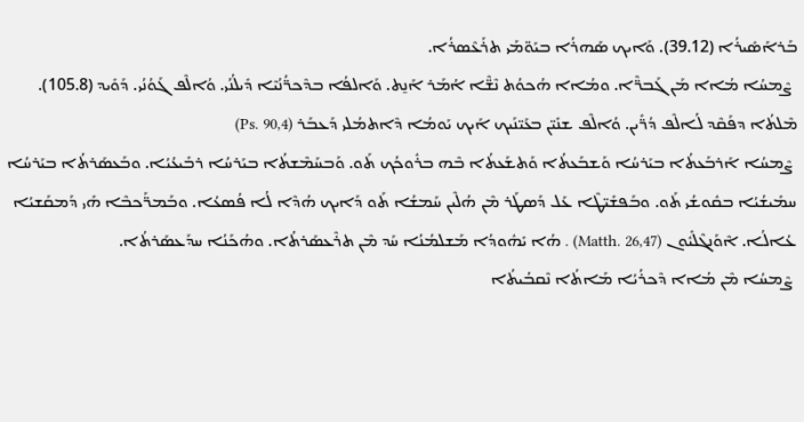ܒܰܪܐܰܣܺܝܪܳܐ (39.12). ܘܰܐܝܟ ܣܰܗܪܳܐ ܒܝܰܘ̈ܡܰܝ ܬܪܰܥܶܣܪܳܐ.
 ܨܶܡܚܳܐ ܡܳܐܐ ܡܰܢ ܓܰܒܪ̈ܶܐ. ܘܡܳܐܐ ܗܳܟܘܳܬ ܢܶܫ̈ܶܐ ܐܳܡܰܪ ܐܰܢ̱ܬ. ܘܰܐܠܦܳܐ ܒܕܶܟܪ̈ܳܢܳܝܶܐ ܕܺܝܠܳܢܳܝ. ܘܳܐܠܶܦ ܓܰܘܳܢܳܝ. ܕܰܘܺܝܕ (105.8). ܡܶܠܬܳܐ ܕܦܰܩܶܕ ܠܳܐܠܶܦ ܕܳܪ̈ܺܝܢ. ܘܳܐܠܶܦ ܫܢܺܝ̈ܢ ܒܥܰܝ̈ܢܰܝܟ ܐܰܝܟ ܝܰܘܡܳܐ ܕܶܐܬܡܳܠܝ ܕܰܥܒܰܪ (Ps. 90,4)
 ܨܶܡܚܳܐ ܐܰܪܒܰܥܬܳܐ ܒܝܰܪܚܳܐ ܘܰܫܒܰܥܬܳܐ ܘܰܬܫܰܥܬܳܐ ܒܶܗ ܒܪܽܘܟܳܟ ܬܰܘ. ܘܰܒܚܰܡܶܫܬܳܐ ܒܝܰܪܚܳܐ ܪܒܺܝܥܳܝܳܐ. ܘܒܰܥܣܰܪܬܳܐ ܒܝܰܪܚܳܐ ܚܡܺܝܫܳܝܳܐ ܒܩܽܘܫܳܝ ܬܰܘ. ܘܒܰܦܫܺܝ̈ܛܶܐ ܥܰܠ ܕܰܣܛܰܪ ܡܶܢ ܗܳܠܶܝܢ ܚܰܡܫܳܐ ܬܰܘ ܕܰܐܝܟ ܗܳܕܶܐ ܠܳܐ ܦܳܣܥܳܐ. ܘܒܰܡܪ̈ܰܟܒܶܐ ܗܺܝ ܕܰܡܩܰܫܝܳܐ ܥܳܐܠܳܐ. ܐܶܘܰܢܓܶܠܺܝܽܘܢ (Matth. 26,47) . ܗܳܐ ܝܺܗܽܘܕܳܐ ܡܰܫܠܡܳܢܳܐ ܚܰܕ ܡܶܢ ܬܪܶܥܣܰܪܬܳܐ. ܘܗܳܟܰܢܳܐ ܚܕܰܥܣܰܪܬܳܐ.
 ܨܶܡܚܳܐ ܡܶܢ ܡܳܐܐ ܕܶܟܪܳܝܳܐ ܡܰܐܬܳܐ ܢܶܩܒܳܝܬܳܐ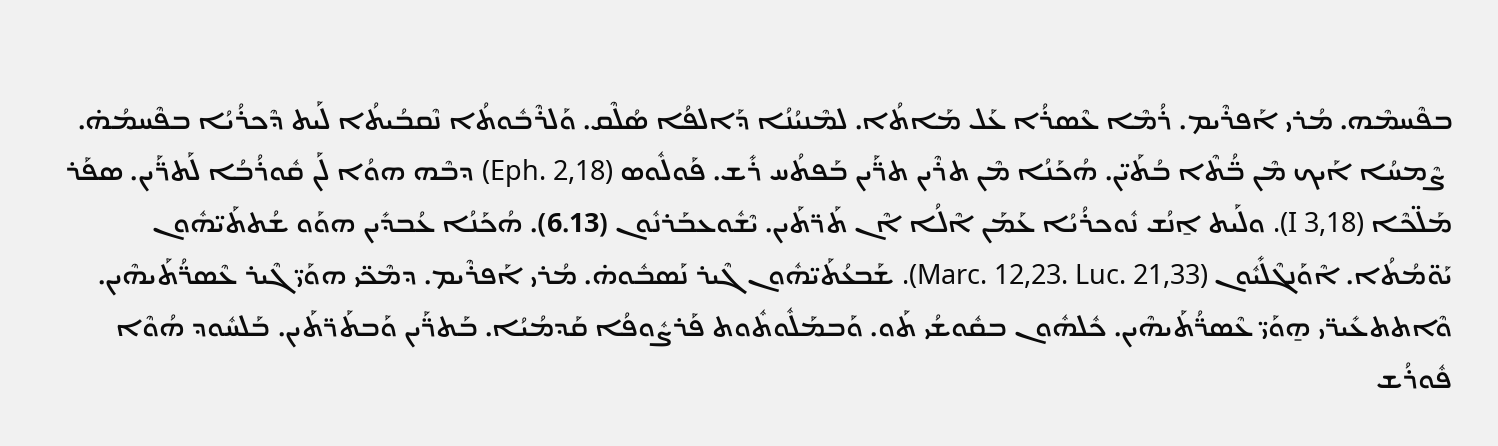ܒܦܶܚܡܶܗ. ܡܳܪܝ ܐܰܦܪܶܝܡ. ܪܳܡܶܐ ܥܶܣܪܳܐ ܥܰܠ ܡܰܐܬܳܐ. ܠܡܶܢܝܳܢܳܐ ܕܰܐܠܦܳܐ ܣܳܠܶܩ. ܘܰܠܪܶܒܽܘܬܳܐ ܢܶܩܒܳܝܬܳܐ ܠܰܝܬ ܕܶܟܪܳܝܳܐ ܒܦܶܚܡܳܗ̇.
 ܨܶܡܚܳܐ ܐܰܝܟ ܡܶܢ ܒ̈ܳܬܶܐ ܒܳܬܰܝ̈ܢ. ܗܳܟܰܢܳܐ ܡܶܢ ܬܪܶܝܢ ܬܪ̈ܰܝܢ ܒܰܦܬܳܚ ܪܺܫ. ܦܰܘܠܽܘܣ (Eph. 2,18) ܕܒܶܗ ܗܘܳܐ ܠܰܢ ܩܽܘܪܳܒܳܐ ܠܰܬܪ̈ܰܝܢ. ܣܦܰܪ ܡܰܠ̈ܟܶܐ (I 3,18). ܘܠܰܝܬ ܐ̱ܢܳܫ ܢܽܘܟܪܳܝܳܐ ܥܰܡܰܢ ܐܶܠܳܐ ܐܶܢ ܬܰܪ̈ܬܰܝܢ. ܝܶܫܽܘܥܒܰܪܢܽܘܢ (6.13). ܗܳܟܰܢܳܐ ܥܳܒܕܺܝܢ ܗܘܰܘ ܫܳܬܬܰܝ̈ܗܽܘܢ ܝܰܘ̈ܡܳܬܳܐ. ܐܶܘܰܢܓܶܠܺܝܽܘܢ (Marc. 12,23. Luc. 21,33). ܫܰܒܥܳܬܰܝ̈ܗܽܘܢ ܓܶܝܪ ܢܰܣܒܽܘܗ̇. ܡܳܪܝ ܐܰܦܪܶܝܡ. ܕܡܶܟ̈ܝ ܗܘܰܝ̈ ܓܶܝܪ ܥܶܣܪ̈ܳܬܰܝܗܶܝܢ. ܘܶܐܬܬܥܺܝܪ̈ܝ ܗ̱ܘܰܝ̈ ܥܶܣܪ̈ܳܬܰܝܗܶܝܢ. ܟܽܠܗܽܘܢ ܒܩܽܘܫܳܝ ܬܰܘ. ܘܰܒܡܰܠܽܘܬܽܘܬ ܦܰܪܨܽܘܦܳܐ ܩܰܕܡܳܝܳܐ. ܒܰܬܪ̈ܰܝܢ ܘܰܒܬܰܪ̈ܬܰܝܢ. ܒܰܠܚܽܘܕ ܗܳܘܶܐ ܦܽܘܪܳܫ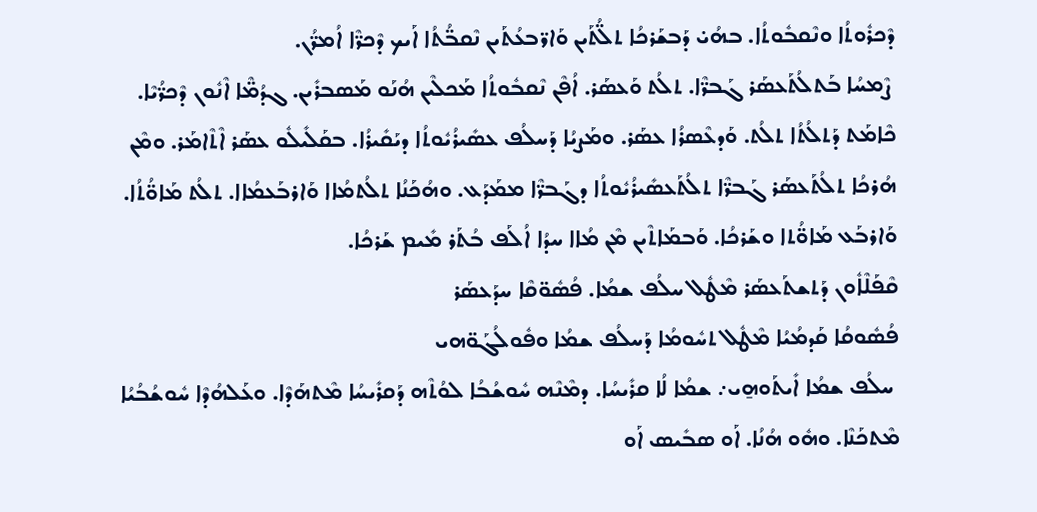ܕܶܟܪܽܘܬܳܐ ܘܢܶܩܒܽܘܬܳܐ. ܒܗܳܝ̇ ܕܰܒܫܰܪܟܳܐ ܬܠ̈ܳܬܰܝܢ ܘܰܐܪ̈ܒܥܳܬܰܝܢ ܢܶܩܒ̈ܳܬܳܐ ܐܰܝܟ ܕܶܟܪ̈ܶܐ ܐܳܡܪ̈ܳܢ.
 ܨܶܡܚܳܐ ܒܰܬܠܳܬܰܥܣܰܪ ܓܰܒܪ̈ܶܐ. ܬܠܳܬ ܘܰܥܣܰܪ. ܐܳܦܶܢ ܢܶܩܒܽܘܬܳܐ ܡܰܟܠܶܝܢ ܗܳܢܰܘ ܡܰܣܒܪܺܝܢ. ܓܕܳܡ̈ܶܐ ܐܶܢܽܘܢ ܕܶܟܪ̈ܳܝܶܐ. ܟܶܐܡܰܬ ܕܰܬܠܳܬܳܐ ܬܠܳܬ. ܘܰܕܥܶܣܪܳܐ ܥܣܰܪ. ܘܡܰܨܝܳܐ ܕܰܚܠܳܦ ܥܣܺܝܪܳܝܽܘܬܳܐ ܕܝܰܩܺܝܪܳܐ. ܒܩܰܠܺܝܠܽܘ ܥܣܰܪ ܐܶܬܶܐܡܰܪ. ܘܡܶܢ ܗܳܪܟܳܐ ܬܠܳܬܰܥܣܰܪ ܓܰܒܪ̈ܶܐ ܬܠܳܬܰܥܣܺܝܪܳܝܽܘܬܳܐ ܕܓܰܒܪ̈ܶܐ ܡܡܰܕܰܥ. ܘܗܳܟܰܢܳܐ ܬܠܳܬܡܳܐܐ ܘܰܐܪܒܰܥܡܳܐܐ. ܬܠܳܬ ܡܰܐܘ̈ܳܬܳܐ. ܘܰܐܪܒܰܥ ܡܰܐܘ̈ܳܬܐ ܘܫܰܪܟܳܐ. ܘܰܒܡܰܐܬܶܝܢ ܡܶܢ ܡܳܐܐ ܚܕܳܐ ܐܳܠܰܦ ܒܳܬܰܪ ܡܺܝܡ ܫܰܪܟܳܐ.
ܩܶܦܰܠܶܐܽܘܢ ܕܰܬܫܬܰܥܣܰܪ ܡܶܛܽܠ ܚܠܳܦ ܫܡܳܐ. ܦܳܣܽܘ̈ܩܶܐ ܚܕܰܥܣܰܪ
ܦܳܣܽܘܩܳܐ ܩܰܕܡܳܝܳܐ ܡܶܛܽܠ ܬܚܽܘܡܳܐ ܕܰܚܠܳܦ ܫܡܳܐ ܘܦܽܘܠܳܓܰܘ̈ܗܝ
 ܚܠܳܦ ܫܡܳܐ ܐܺܝܬܰܘܗ̱ܝ܇ ܫܡܳܐ ܠܳܐ ܩܪܺܝܚܳܐ. ܕܡܶܢܶܗ ܚܽܘܫܳܒܳܐ ܠܘܳܬܶܗ ܕܰܩܪܺܝܚܳܐ ܡܶܬܗܰܕܶܐ. ܘܥܰܠܗܳܕܶܐ ܚܽܘܫܳܒܳܝܳܐ ܡܶܬܟܰܢܶܐ. ܘܗܽܘ ܗܳܢܳܐ. ܐܰܘ ܣܒܺܝܣ ܐܰܘ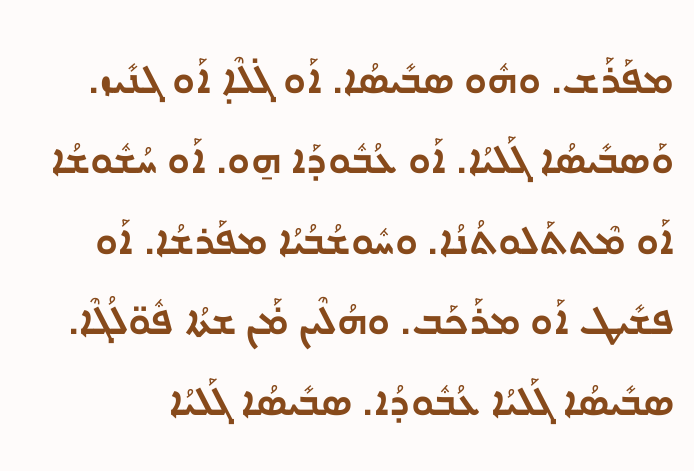ܡܦܰܪܰܫ. ܘܗܽܘ ܣܒܺܝܣܳܐ. ܐܰܘ ܓ̇ܠܶܐ̣ ܐܰܘ ܓܢܺܝܙ. ܘܰܣܒܺܝܣܳܐ ܓܰܠܝܳܐ. ܐܰܘ ܥܳܒܽܘܕܰܐ ܗ̱ܘ. ܐܰܘ ܚܳܫܽܘܫܳܐ ܐܰܘ ܡܶܬܬܰܠܘܬܳܢܳܐ. ܘܚܽܘܫܳܒܳܝܳܐ ܡܦܰܪܫܳܐ. ܐܰܘ ܦܫܺܝܛ ܐܰܘ ܡܪܰܟܰܒ. ܘܗܳܠܶܝܢ ܡ̇ܰܢ ܫܬܳܐ ܦܽܘ̈ܠܳܓܶܐ. ܣܒܺܝܣܳܐ ܓܰܠܝܳܐ ܥܳܒܽܘܕܳܐ. ܣܒܺܝܣܳܐ ܓܰܠܝܳܐ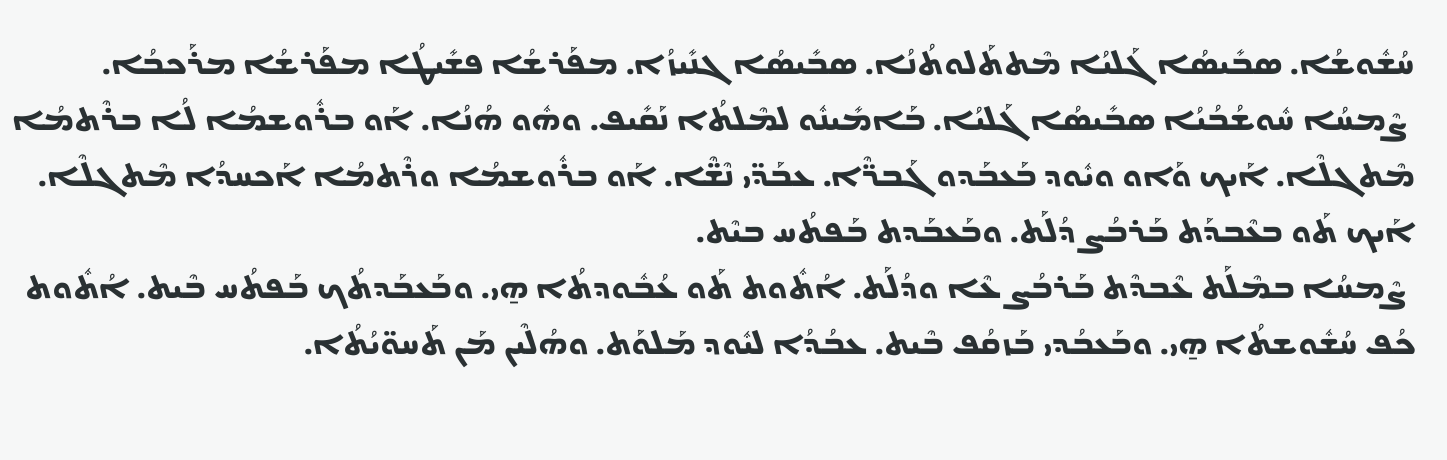ܚܳܫܽܘܫܳܐ. ܣܒܺܝܣܳܐ ܓܰܠܝܳܐ ܡܶܬܬܰܠܘܬܳܢܳܐ. ܣܒܺܝܣܳܐ ܓܢܺܝܙܳܐ. ܡܦܰܪܫܳܐ ܦܫܺܝܛܳܐ ܡܦܰܪܫܳܐ ܡܪܰܟܒܳܐ.
 ܨܶܡܚܳܐ ܚܽܘܫܳܒܳܝܳܐ ܣܒܺܝܣܳܐ ܓܰܠܝܳܐ. ܒܰܐܡܺܝܢܽܘ ܠܡܶܠܬܳܐ ܢܰܩܺܝܦ. ܘܗܽܘ ܗܳܢܳܐ. ܐܰܘ ܒܪܽܘܫܡܳܐ ܠܳܐ ܒܪܶܬܡܳܐ ܡܶܬܓܠܶܐ. ܐܰܝܟ ܘܰܐܘ ܘܝܽܘܕ ܒܰܥܒܰܕܘ ܓܰܒܪ̈ܶܐ. ܥܒܰܕ̈ܝ ܢܶܫ̈ܶܐ. ܐܰܘ ܒܪܽܘܫܡܳܐ ܘܪܶܬܡܳܐ ܐܰܟܚܕܳܐ ܡܶܬܓܠܶܐ. ܐܰܝܟ ܬܰܘ ܒܥܶܒܕܰܬ ܒܰܪܒܳܨ ܕܳܠܰܬ. ܘܒܰܥܒܰܕܬ ܒܰܦܬܳܚ ܒܝܶܬ.
 ܨܶܡܚܳܐ ܒܡܶܠܰܬ ܥܶܒܕܶܬ ܒܰܪܒܳܨ ܥܶܐ ܘܕܳܠܰܬ. ܐܳܬܽܘܬ ܬܰܘ ܥܳܒܽܘܕܬܳܐ ܗ̱ܝ. ܘܒܰܥܒܰܕܬܳܟ ܒܰܦܬܳܚ ܒܶܝܬ. ܐܳܬܽܘܬ ܟܳܦ ܚܳܫܽܘܫܬܳܐ ܗ̱ܝ. ܘܒܰܥܒܳܕܝ ܒܰܙܩܳܦ ܒܶܝܬ. ܥܒܳܕܳܐ ܠܝܽܘܕ ܡܰܠܘܰܬ. ܘܗܳܠܶܝܢ ܡܰܢ ܬܰܚܘ̈ܝܳܬܳܐ.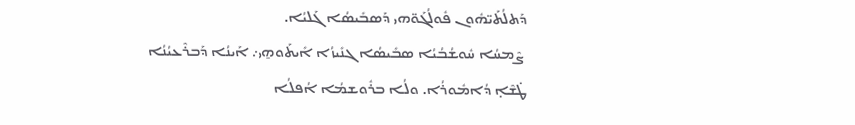ܕܰܬܠܳܬܰܝ̈ܗܽܘܢ ܦܽܘܠܳܓܰܘ̈ܗܝ ܕܰܣܒܺܝܣܳܐ ܓܰܠܝܳܐ.
 ܨܶܡܚܳܐ ܚܽܘܫܳܒܳܝܳܐ ܣܒܺܝܣܳܐ ܓܢܺܝܙܳܐ ܐܺܝܬܰܘܗ̱ܝ܇ ܐܰܝܢܳܐ ܕܰܒܪܶܥܝܳܢܳܐ ܛ̇ܫܶܐ̣ ܕܳܐܡܽܘܪܳܐ. ܘܠܳܐ ܒܪܽܘܫܡܳܐ ܐܳܦܠܳܐ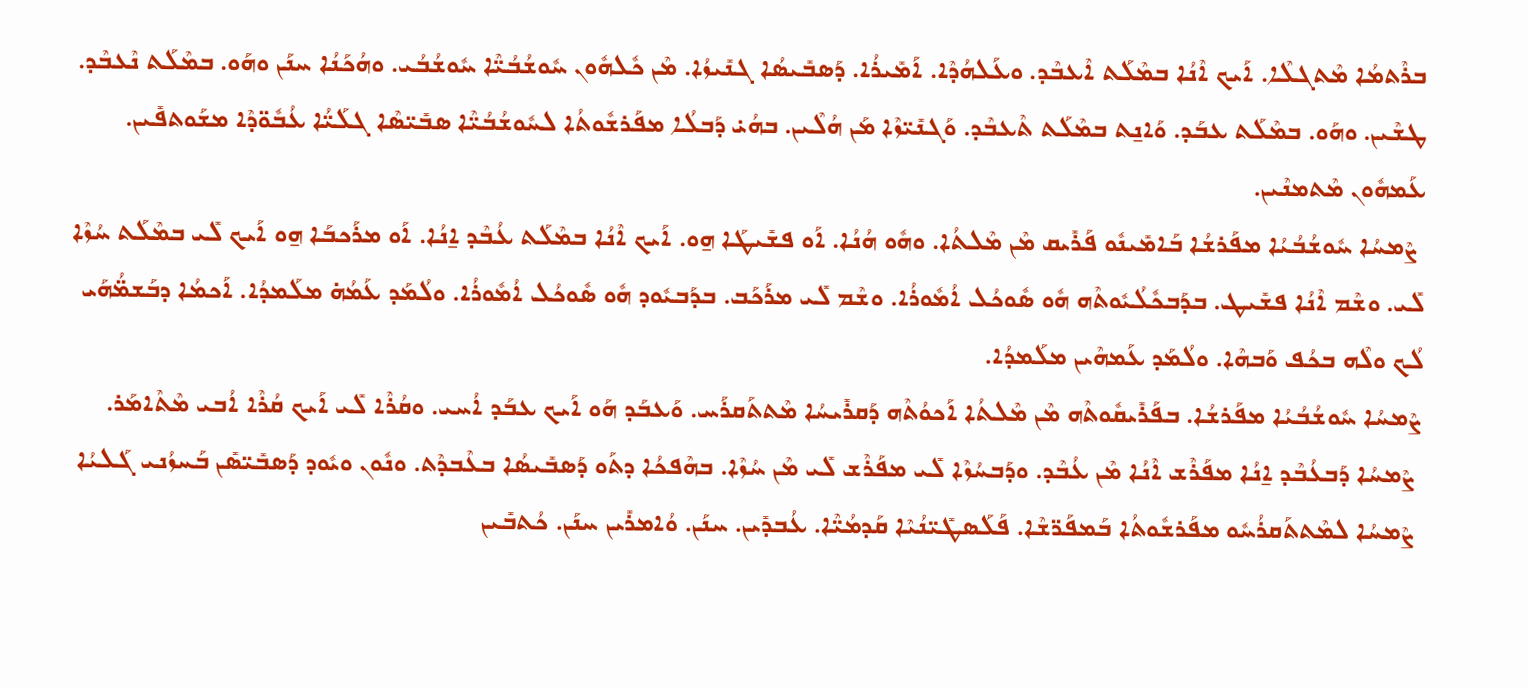ܒܪܶܬܡܳܐ ܡܶܬܓܠܶܐ. ܐܰܝܟ ܐܶܢܳܐ ܒܡܶܠܰܬ ܐܶܥܒܶܕ. ܘܥܰܠܗܳܕܶܐ. ܐܰܡܺܝܪܳܐ. ܕܰܣܒܺܝܣܳܐ ܓܢܺܝܙܳܐ. ܡܶܢ ܟܽܠܗܽܘܢ ܚܽܘܫܳܒܳܝ̈ܶܐ ܚܽܘܫܳܒܳܝ. ܘܗܳܟܰܢܳܐ ܚܢܰܢ ܘܗܰܘ. ܒܡܶܠܰܬ ܢܶܥܒܶܕ. ܛܫܶܝܢ. ܘܗܰܘ. ܒܡܶܠܰܬ ܥܒܰܕ. ܘܰܐܢ̱ܬ ܒܡܶܠܰܬ ܬܶܥܒܶܕ. ܘܰܓܢܺܝ̈ܙܶܐ ܡܰܢ ܗܳܠܶܝܢ. ܒܗܳܝ̇ ܕܰܒܠܳܐ ܡܦܰܪܫܽܘܬܳܐ ܠܚܽܘܫܳܒܳܝ̈ܶܐ ܣܒܺܝ̈ܣܶܐ ܓܠܰܝ̈ܳܐ ܥܳܒܽܘ̈ܕܶܐ ܡܫܰܘܬܦܺܝܢ. ܥܰܡܗܽܘܢ ܡܶܬܡܢܶܝܢ.
 ܨܶܡܚܳܐ ܚܽܘܫܳܒܳܝܳܐ ܡܦܰܪܫܳܐ ܒܰܐܡܺܝܢܽܘ ܦܰܪܺܝܩ ܡܶܢ ܡܶܠܬܳܐ. ܘܗܽܘ ܗܳܢܳܐ. ܐܰܘ ܦܫܺܝܛܰܐ ܗ̱ܘ. ܐܰܝܟ ܐܶܢܳܐ ܒܡܶܠܰܬ ܥܳܒܶܕ ܐ̱ܢܳܐ. ܐܰܘ ܡܪܰܟܒܰܐ ܗ̱ܘ ܐܰܝܟ ܠܺܝ ܒܡܶܠܰܬ ܚܳܙܶܐ ܠܺܝ. ܘܫܶܡ ܐܶܢܳܐ ܦܫܺܝܛ. ܒܕܰܒܟܽܠܳܝܽܘܬܶܗ ܗܽܘ ܣܽܘܟܳܠ ܐܳܡܽܘܪܳܐ. ܘܫܶܡ ܠܺܝ ܡܪܰܟܰܒ. ܒܕܰܒܝܽܘܕ ܗܽܘ ܣܽܘܟܳܠ ܐܳܡܽܘܪܳܐ. ܘܠܳܡܰܕ ܥܰܡܳܗ̇ ܡܠܰܡܕܳܐ. ܐܰܟܡܳܐ ܕܒܰܫܡ̈ܳܗܰܝ ܠܳܟ ܘܠܶܗ ܒܟܳܦ ܘܰܒܗܶܐ. ܘܠܳܡܰܕ ܥܰܡܗܶܝܢ ܡܠܰܡܕܳܐ.
ܨܶܡܚܳܐ ܚܽܘܫܳܒܳܝܳܐ ܡܦܰܪܫܳܐ. ܒܦܰܪܺܝܩܽܘܬܶܗ ܡܶܢ ܡܶܠܬܳܐ ܐܰܟܘܳܬܶܗ ܕܰܩܪܺܝܚܳܐ ܡܶܬܬܰܩܪܰܚ. ܘܰܥܒܰܕ ܗܰܘ ܐܰܝܟ ܥܒܰܕ ܐܳܚܝ. ܘܩܳܪܶܐ ܠܺܝ ܐܰܝܟ ܩܳܪܶܐ ܐܳܒܝ ܡܶܬܶܐܡܰܪ.
 ܨܶܡܚܳܐ ܕܰܒܥܳܒܶܕ ܐ̱ܢܳܐ ܡܦܰܪܶܫ ܐܶܢܳܐ ܡܶܢ ܥܳܒܶܕ. ܘܕܰܒܚܳܙܶܐ ܠܺܝ ܡܦܰܪܶܫ ܠܺܝ ܡܶܢ ܚܳܙܶܐ. ܒܗܶܦܟܳܐ ܕܬܰܘ ܕܰܣܒܺܝܣܳܐ ܒܥܶܒܕܶܬ. ܘܢܽܘܢ ܘܝܽܘܕ ܕܰܣܒܺܝ̈ܣܺܢ ܒܰܚܙܳܢܝ ܓܰܠܝܳܐ
 ܨܶܡܚܳܐ ܠܡܶܬܬܰܩܪܳܚܽܘ ܡܦܰܪܫܽܘܬܳܐ ܒܰܡܦܰܪ̈ܫܶܐ. ܦܰܠܰܣܛܺܝ̈ܢܳܝܶܐ ܩܰܕܡܳܝ̈ܶܐ. ܥܳܒܕܺܝܢ. ܚܢܰܢ. ܘܳܐܡܪܺܝܢ ܚܢܰܢ. ܟܳܬܒܺܝܢ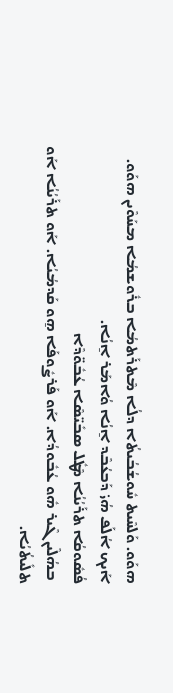ܗܘܰܘ. ܘܰܠܚܶܝܬ ܚܽܘܫܳܒܳܝܬܳܐ ܕܠܳܐ ܡܶܬܪܰܬܡܳܐ ܒܪܽܘܫܡܳܐ ܡܚܰܘܶܝܢ ܗܘܰܘ. ܐܰܝܟ ܐܳܠܰܦ ܗܳܝ̇ ܕܰܒܥܳܒܶܕ ܐ̱ܢܳܐ ܘܳܐܡܰܪ ܐ̱ܢܳܐ.
ܦܳܣܽܘܩܳܐ ܬܪܰܝܳܢܳܐ ܡܶܛܽܠ ܣܒܺܝ̈ܣܶܐ ܥܳܒܽܘ̈ܕܶܐ
 ܒܗܳܠܶܝܢ ܓܶܝܪ ܗܽܘ ܥܳܒܽܘܕܳܐ. ܐܰܘ ܦܰܪܨܽܘܦܰܐ ܗ̱ܘ ܩܰܕܡܳܝܳܐ. ܐܰܘ ܬܪܰܝܳܢܳܐ ܐܰܘ ܬܠܺܝܬܳܝܳܐ.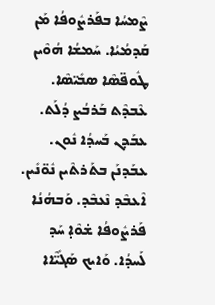ܨܶܡܚܳܐ ܒܦܰܪܨܽܘܦܳܐ ܡܰܢ ܩܰܕܡܳܝܳܐ. ܚܰܡܫܳܐ ܗܳܘܶܝܢ ܛܽܘܦ̈ܣܶܐ ܣܒܺܝ̈ܣܶܐ. ܥܶܒܕܶܬ ܒܰܪܒܳܨ ܕܳܠܰܬ. ܥܒܰܕܢ ܒܰܚܕܳܐ ܢܽܘܢ. ܥܒܰܕܢܰܢ ܒܬܰܪܬܶܝܢ ܢܽܘ̈ܢܺܝܢ. ܐܶܥܒܶܕ ܢܶܥܒܶܕ. ܘܰܒܗܳܢܳܐ ܦܰܪܨܽܘܦܳܐ ܫ̇ܘܶܐ̣ ܚܰܕ ܠܰܚܕܳܐ. ܘܰܐܝܟ ܣܰܓܺܝ̈ܶܐܐ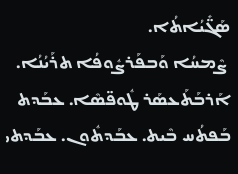ܣܰܓ̈ܺܝܳܐܬܳܐ.
 ܨܶܡܚܳܐ ܘܰܒܦܰܪܨܽܘܦܳܐ ܬܪܰܝܳܢܳܐ. ܐܰܪܒܰܬܰܥܣܰܪ ܛܽܘܦ̈ܣܶܐ. ܥܒܰܕܬ ܒܰܦܬܳܚ ܒܶܝܬ. ܥܒܰܕܬܽܘܢ. ܥܒܰܕܬܝ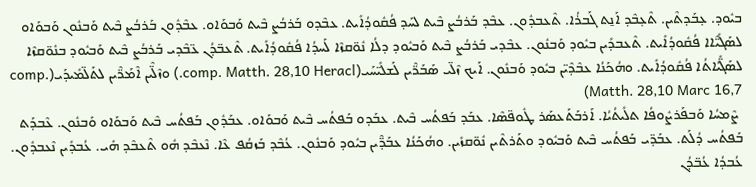ܒܝܽܘܕ. ܥ̣ܒܰܕܬܶܝܢ. ܬܶܥ̣ܒܶܕ ܐܰܢ̱ܬ ܓܰܒܪܳܐ. ܬܶܥܒܕܽܘܢ. ܥܒܶܕ ܒܰܪܒܳܨ ܒܶܝܬ ܠܚܰܕ ܦܳܩܽܘܕܳܐܺܝܬ. ܥܒܶܕܘ ܒܰܪܒܳܨ ܒܶܝܬ ܘܰܒܘܰܐܘ. ܥܒܶܕܽܘܢ ܒܰܪܒܳܨ ܒܶܝܬ ܘܰܒܢܽܘܢ ܘܰܒܘܰܐܘ ܠܣܰܓܺܝ̈ܶܐܐ ܦܳܩܽܘܕܳܐܺܝܬ. ܬܶܥܒܕܺܝܢ ܒܝܽܘܕ ܘܰܒܢܽܘܢ. ܥܒܶܕܝ ܒܰܪܒܳܨ ܒܶܝܬ ܘܰܒܝܽܘܕ ܕܠܳܐ ܢܽܘ̈ܩܙܶܐ ܠܰܚܕܳܐ ܦܳܩܽܘܕܳܐܺܝܬ. ܬܶܥܒ̈ܕܳܢ ܥ̈ܒܶܕܝ ܒܰܪܒܳܨ ܒܶܝܬ ܘܰܒܝܽܘܕ ܒܢܽܘ̈ܩܙܶܐ ܠܣܰܓ̈ܺܝܳܐܬܳܐ ܦܳܩܽܘܕܳܐܺܝܬ. ܘܗܳܟܰܢܳܐ ܥܒܶܕܶܝ̈ܢ ܒܝܽܘܕ ܘܰܒܢܽܘܢ. ܐܰܝܟ ܙܶܠ̈ܝ ܣܰܒܰܪ̈ܶܝܢ ܠܰܫܠܺܝ̈ܚܰܝ(comp. Matth. 28,10 Heracl.) ܘܙܶܠ̈ܶܝܢ ܐܶܡܰܪ̈ܶܝܢ ܠܬܰܠ̈ܡܺܝܕܰܝ(comp. Matth. 28,10 Marc 16,7)
 ܨܶܡܚܳܐ ܘܰܒܦܰܪܨܽܘܦܳܐ ܬܠܺܝܬܳܝܳܐ. ܐܰܪܒܰܬܰܥܣܰܪ ܛܽܘܦ̈ܣܶܐ. ܥܒܰܕ ܒܰܦܬܳܚ ܒܶܝܬ. ܥܒܰܕܘ ܒܰܦܬܳܚ ܒܶܝܬ ܘܰܒܘܰܐܘ. ܥܒܰܕܽܘܢ ܒܰܦܬܳܚ ܒܶܝܬ ܘܰܒܘܰܐܘ ܘܰܒܢܽܘܢ. ܥܶܒܕܰܬ ܒܰܦܬܳܚ ܕܳܠܰܬ. ܥܒܰܕ̈ܝ ܒܰܦܬܳܚ ܒܶܝܬ ܘܰܒܝܽܘܕ ܘܬܰܪܬܶܝܢ ܢܽܘ̈ܩܙܺܝܢ. ܘܗܳܟܰܢܳܐ ܥܒܰܕ̈ܶܝܢ ܒܝܽܘܕ ܘܰܒܢܽܘܢ. ܥܳܒܶܕ ܒܰܙܩܳܦ ܥܶܐ. ܢܶܥܒܶܕ ܗܽܘ ܬܶܥܒܶܕ ܗܺܝ. ܥܳܒܕܺܝܢ ܢܶܥܒܕܽܘܢ. ܥܳܒܕܳܐ ܥܳܒ̈ܕܳܢ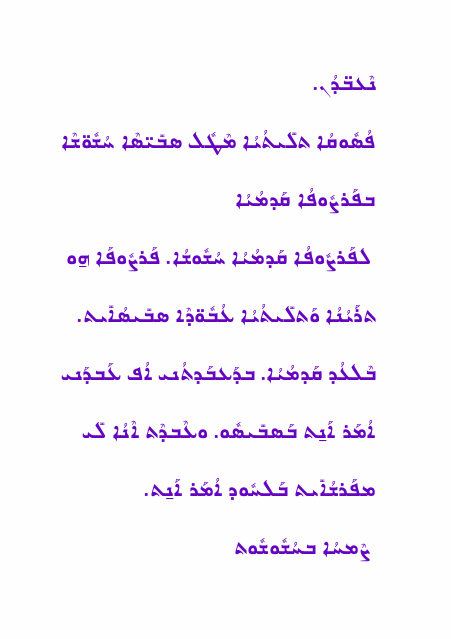ܢܶܥܒ̈ܕܳܢ.
ܦܳܣܽܘܩܳܐ ܬܠܺܝܬܳܝܳܐ ܡܶܛܽܠ ܣܒܺܝ̈ܣܶܐ ܚܳܫܽܘ̈ܫܶܐ ܒܦܰܪܨܽܘܦܳܐ ܩܰܕܡܳܝܳܐ
 ܠܦܰܪܨܽܘܦܳܐ ܩܰܕܡܳܝܳܐ ܚܳܫܽܘܫܳܐ. ܦܰܪܨܽܘܦܰܐ ܗ̱ܘ ܬܪܰܝܳܢܳܐ ܘܰܬܠܺܝܬܳܝܳܐ ܥܳܒܽܘ̈ܕܶܐ ܣܒܺܝܣܳܐܺܝܬ. ܒܶܠܥܳܕ ܩܰܕܡܳܝܳܐ. ܒܕܰܥܒܰܕܬܳܢܝ ܐܳܦ ܥܰܒܕܰܢܝ ܐܳܡܰܪ ܐܰܢ̱ܬ ܒܰܣܒܺܝܣܽܘ. ܘܥܶܒܕܶܬ ܐܶܢܳܐ ܠܺܝ ܡܦܰܪܫܳܐܺܝܬ ܒܰܠܚܽܘܕ ܐܳܡܰܪ ܐܰܢ̱ܬ.
 ܨܶܡܚܳܐ ܒܚܳܫܽܘܫܽܘܬ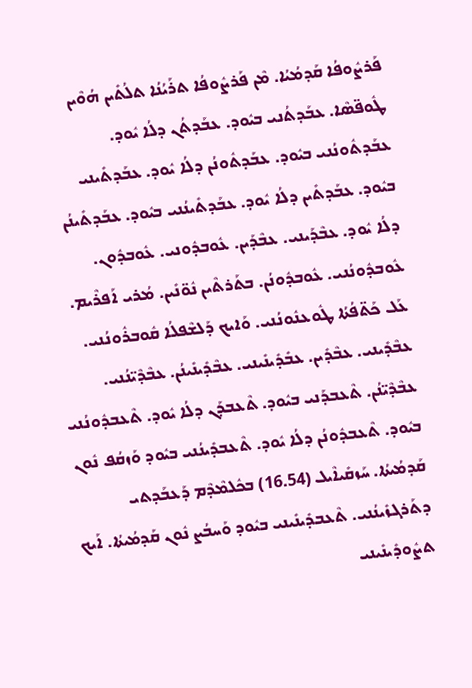ܦܰܪܨܽܘܦܳܐ ܩܰܕܡܳܝܳܐ. ܡܶܢ ܦܰܪܨܽܘܦܳܐ ܬܪܰܝܳܢܳܐ ܬܠܳܬܺܝܢ ܗܳܘܶܝܢ ܛܽܘܦ̈ܣܶܐ. ܥܒܰܕܬܳܢܝ ܒܝܽܘܕ. ܥܒܰܕܬܳܢ ܕܠܳܐ ܝܽܘܕ. ܥܒܰܕܬܽܘܢܳܢܝ ܒܝܽܘܕ. ܥܒܰܕܬܽܘܢܳܢ ܕܠܳܐ ܝܽܘܕ. ܥܒܰܕܬܺܝܢܝ ܒܝܽܘܕ. ܥܒܰܕܬܺܝܢ ܕܠܳܐ ܝܽܘܕ. ܥܒܰܕܬܺܝܢܳܢܝ ܒܝܽܘܕ. ܥܒܰܕܬܺܝܢܳܢ ܕܠܳܐ ܝܽܘܕ. ܥܒܶܕܰܝܢܝ. ܥܒܶܕܰܝܢ. ܥܽܘܒܕܽܘܢܝ. ܥܽܘܒܕܽܘܢ. ܥܽܘܒܕܽܘܢܳܢܝ. ܥܽܘܒܕܽܘܢܳܢ. ܒܬܰܪܬܶܝܢ ܢܽܘ̈ܢܺܝܢ. ܡܳܪܝ ܐܰܦܪܶܝܡ. ܥܰܠ ܟܰܬ̈ܦܳܬܳܐ ܛܽܘܥܢܽܘܢܳܢܝ. ܘܰܐܝܟ ܕܰܠܫܶܦܠܳܐ ܩܽܘܒܪܽܘܢܳܢܝ. ܥܒܶܕܺܝܢܝ. ܥܒܶܕܺܝܢ. ܥܒܺܕܺܝܢܺܝܢܝ. ܥܒܶܕܺܝܢܺܝܢܳܢ. ܥܒܶܕܶܝ̈ܢܳܢܝ. ܥܒܶܕܶܝ̈ܢܳܢ. ܬܶܥܒܕܰܢܝ ܒܝܽܘܕ. ܬܶܥܒܕܰܢ ܕܠܳܐ ܝܽܘܕ. ܬܶܥܒܕܽܘܢܳܢܝ ܒܝܽܘܕ. ܬܶܥܒܕܽܘܢܳܢ ܕܠܳܐ ܝܽܘܕ. ܬܶܥܒܕܺܝܢܳܢܝ ܒܝܽܘܕ ܘܰܙܩܳܦ ܢܽܘܢ ܩܰܕܡܳܝܬܳܐ. ܚܰܙܩܺܝܐܶܝܠ (16.54) ܒܟܽܠܡܶܕܶܡ ܕܰܥܒܰܕܬܝ ܕܬܰܪܓܙܺܝܢܳܢܝ. ܬܶܥܒܕܺܝܢܺܝܢܝ ܒܝܽܘܕ ܘܰܚܒܳܨ ܢܽܘܢ ܩܰܕܡܳܝܬܳܐ. ܐܰܝܟ ܬܨܽܘܕܺܝܢܺܝܢܝ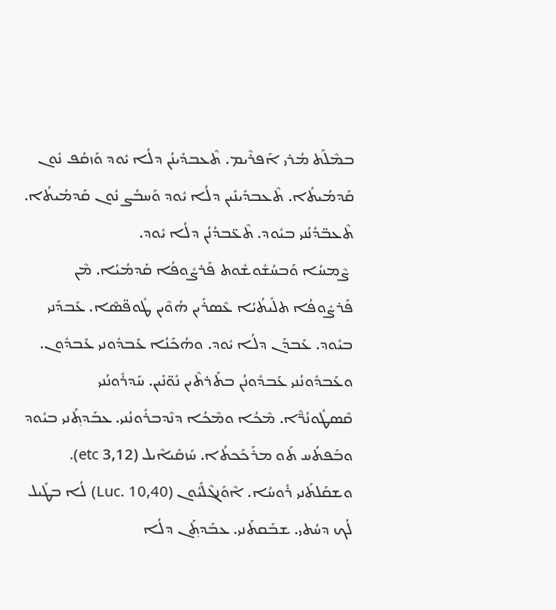ܒܡܶܠܰܬ ܡܳܪܝ ܐܰܦܪܶܝܡ. ܬܶܥܒܕܺܝܢܳܢ ܕܠܳܐ ܝܽܘܕ ܘܰܙܩܳܦ ܢܽܘܢ ܩܰܕܡܳܝܬܳܐ. ܬܶܥܒܕܺܝܢܺܝܢ ܕܠܳܐ ܝܽܘܕ ܘܰܚܒܳܨ ܢܽܘܢ ܩܰܕܡܳܝܬܳܐ. ܬܶܥܒ̈ܕܳܢܳܢܝ ܒܝܽܘܕ. ܬܶܥ̈ܒܕܳܢܳܢ ܕܠܳܐ ܝܽܘܕ.
 ܨܶܡܚܳܐ ܘܰܒܚܳܫܽܘܫܽܘܬ ܦܰܪܨܽܘܦܳܐ ܩܰܕܡܳܝܳܐ. ܡܶܢ ܦܰܪܨܽܘܦܳܐ ܬܠܺܝܬܳܝܳܐ ܥܶܣܪܺܝܢ ܗܳܘܶܝܢ ܛܽܘܦ̈ܣܶܐ. ܥܰܒܕܰܢܝ ܒܝܽܘܕ. ܥܰܒܕܰܢ ܕܠܳܐ ܝܽܘܕ. ܘܗܳܟܰܢܳܐ ܥܰܒܕܽܘܢܝ ܥܰܒܕܽܘܢ. ܘܥܰܒܕܽܘܢܳܢܝ ܥܰܒܕܽܘܢܳܢ ܒܬܰܪܬܶܝܢ ܢܽܘ̈ܢܺܝܢ. ܚܰܕܪܽܘܢܳܢܝ ܩܶܣܛܽܘܢܳܪ̈ܶܐ. ܡܶܟܳܐ ܘܡܶܟܳܐ ܕܢܶܕܒܪܽܘܢܳܢܝ. ܥܒܰܕܬ݂ܰܢܝ ܒܝܽܘܕ ܘܒܰܦܬܳܚ ܬܰܘ ܡܪܰܟܰܟܬܳܐ. ܚܰܙܩܺܝܐܶܝܠ (3,12 etc). ܘܫܩܰܠܬܰܢܝ ܪܽܘܚܳܐ. ܐܶܘܰܢܓܶܠܺܝܽܘܢ (Luc. 10,40) ܠܳܐ ܒܛܺܝܠ ܠܳܟ ܕܚܳܬܝ. ܫܒܰܩܬܰܢܝ. ܥܒܰܕܬ݂ܰܢ ܕܠܳܐ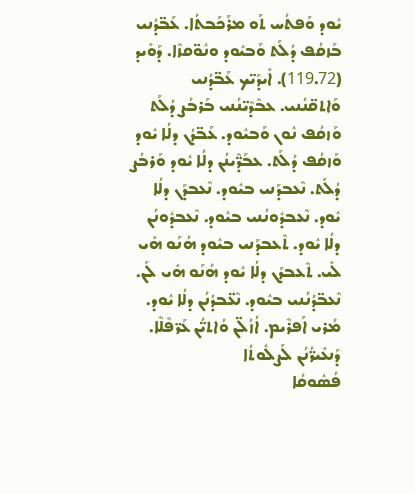ܝܽܘܕ ܘܰܦܬܳܚ ܬܰܘ ܡܪܰܟܰܒܬܳܐ. ܥܰܒ̈ܕܳܢܝ ܒܰܙܩܳܦ ܕܳܠܰܬ ܘܰܒܝܽܘܕ ܘܢܽܘ̈ܩܙܶܐ. ܕܰܘܺܝܕ (119.72). ܐܺܝܕܰܝ̈ܟ ܥܰܒ̈ܕܳܢܝ ܘܰܐܬܩ̈ܢܳܢܝ. ܥܒܶܕܶܝ̈ܢܳܢܝ ܒܰܪܒܳܨ ܕܳܠܰܬ ܘܰܙܩܳܦ ܢܽܘܢ ܘܰܒܝܽܘܕ. ܥܰܒ̈ܕܳܢ ܕܠܳܐ ܝܽܘܕ ܘܰܙܩܳܦ ܕܳܠܰܬ. ܥܒܰܕ̈ܶܝܢܳܢ ܕܠܳܐ ܝܽܘܕ ܘܰܪܒܳܨ ܕܳܠܰܬ. ܢܶܥܒܕܰܢܝ ܒܝܽܘܕ. ܢܶܥܒܕܰܢ ܕܠܳܐ ܝܽܘܕ. ܢܶܥܒܕܽܘܢܳܢܝ ܒܝܽܘܕ. ܢܶܥܒܕܽܘܢܳܢ ܕܠܳܐ ܝܽܘܕ. ܬܶܥܒܕܰܢܝ ܒܝܽܘܕ ܗܳܢܰܘ ܗܺܝ ܠܺܝ. ܬܶܥܒܕܰܢ ܕܠܳܐ ܝܽܘܕ ܗܳܢܰܘ ܗܺܝ ܠܰܢ. ܢܶܥܒ̈ܕܳܢܳܢܝ ܒܝܽܘܕ. ܢܶܥ̈ܒܕܳܢܳܢ ܕܠܳܐ ܝܽܘܕ. ܡܳܪܝ ܐܰܦܪܶܝܡ. ܐܳܙܳܠ̈ܢ ܘܳܐܬܝ̈ܳܢ ܥܰܪ̈ܦܶܠܶܐ. ܕܰܢܥܺܝܪ̈ܳܢܳܢ ܠܰܨܠܽܘܬܳܐ
ܦܳܣܽܘܩܳܐ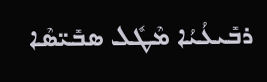ܪܒܺܝܥܳܝܳܐ ܡܶܛܽܠ ܣܒܺܝ̈ܣܶܐ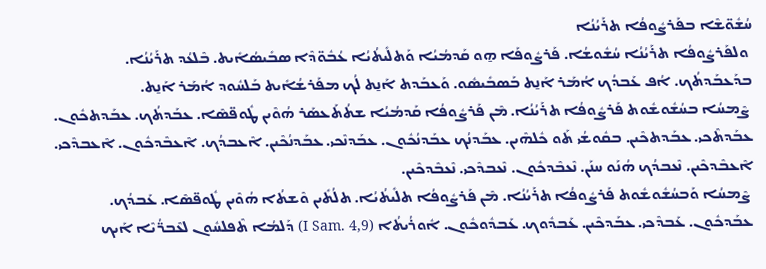ܚܳܫܽܘ̈ܫܶܐ ܒܦܰܪܨܽܘܦܳܐ ܬܪܰܝܳܢܳܐ
 ܘܠܦܰܪܨܽܘܦܳܐ ܬܪܰܝܳܢܳܐ ܚܳܫܽܘܫܳܐ. ܦܰܪܨܽܘܦܰܐ ܗ̱ܘ ܩܰܕܡܳܝܳܐ ܘܰܬܠܺܝܬܳܝܳܐ ܥܳܒܽܘ̈ܕܶܐ ܣܒܺܝܣܳܐܺܝܬ. ܒܶܠܥܳܕ ܬܪܰܝܳܢܳܐ. ܒܕܰܥܒܰܕܬܳܟ. ܐܳܦ ܥܰܒܕܳܟ ܐܳܡܰܪ ܐܰܢ̱ܬ ܒܰܣܒܺܝܣܽܘ. ܘܰܥܒܰܕܬ ܐܰܢ̱ܬ ܠܳܟ ܡܦܰܪܫܳܐܺܝܬ ܒܰܠܚܽܘܕ ܐܳܡܰܪ ܐܰܢ̱ܬ.
 ܨܶܡܚܳܐ ܒܚܳܫܽܘܫܽܘܬ ܦܰܪܨܽܘܦܳܐ ܬܪܰܝܳܢܳܐ. ܡܶܢ ܦܰܪܨܽܘܦܳܐ ܩܰܕܡܳܝܳܐ ܫܬܳܬܰܥܣܰܪ ܗܳܘܶܝܢ ܛܽܘܦ̈ܣܶܐ. ܥܒܰܕܬܳܟ. ܥܒܰܕܬܟܽܘܢ. ܥܒܰܕܬܶܟܝ. ܥܒܰܕܬܟܶܝܢ. ܒܩܽܘܫܳܝ ܬܰܘ ܟܽܠܗܶܝܢ. ܥܒܰܕܢܳܟ ܥܒܰܕܢܳܟܽܘܢ. ܥܒܰܕܢܶܟܝ. ܥܒܰܕܢܳܟܶܝܢ. ܐܶܥܒܕܳܟ. ܐܶܥܒܶܕܟܽܘܢ. ܐܶܥܒܕܶܟܝ. ܐܶܥܒܶܕܟܶܝܢ. ܢܶܥܒܕܳܟ ܗܳܢܰܘ ܚܢܰܢ. ܢܶܥܒܶܕܟܽܘܢ. ܢܶܥܒܕܶܟܝ. ܢܶܥܒܶܕܟܶܝܢ.
 ܨܶܡܚܳܐ ܘܰܒܚܳܫܽܘܫܽܘܬ ܦܰܪܨܽܘܦܳܐ ܬܪܰܝܳܢܳܐ. ܡܶܢ ܦܰܪܨܽܘܦܳܐ ܬܠܺܝܬܳܝܳܐ. ܬܠܳܬܺܝܢ ܘܶܫܬܳܐ ܗܳܘܶܝܢ ܛܽܘܦ̈ܣܶܐ. ܥܰܒܕܳܟ. ܥܒܰܕܟܽܘܢ. ܥܰܒܕܶܟܝ. ܥܒܰܕܟܶܝܢ. ܥܰܒܕܽܘܟ. ܥܰܒܕܽܘܟܽܘܢ. ܐܽܘܪܳܝܬܳܐ (I Sam. 4,9) ܕܰܠܡܳܐ ܬܶܦܠܚܽܘܢ ܠܥܶܒܪ̈ܳܝܶܐ ܐܰܝܟ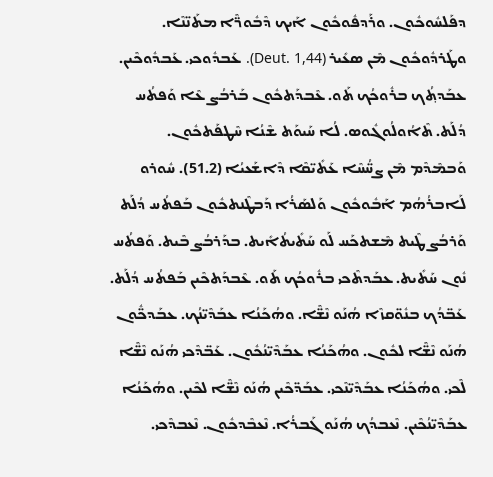ܕܦܰܠܚܽܘܟܽܘܢ. ܘܪܰܕܦܽܘܟܽܘܢ ܐܰܝܟ ܕܶܒܽܘܪ̈ܶܐ ܡܬܰܢ̈ܢܶܐ. ܘܛܰܪܕܽܘܟܽܘܢ ܡܶܢ ܣܥܺܝܪ (Deut. 1,44). ܥܰܒܕܽܘܟܝ. ܥܰܒܕܽܘܟܶܝܢ. ܥܒܰܕܬ݂ܳܟ ܒܪܽܘܟܳܟ ܬܰܘ. ܥܶܒܕܰܬܟܽܘܢ ܒܰܪܒܳܨ ܥܶܐ ܘܰܦܬܳܚ ܕܳܠܰܬ. ܬܶܐܳܘܠܳܘܓܽܘܣ. ܠܳܐ ܚܰܝܘܰܬ ܫܶܢܳܐ ܚܶܛܦܰܬܟܽܘܢ. ܘܰܒܡܶܕܶܡ ܡܶܢ ܨܚ̈ܳܚܶܐ ܥܰܬܺܝ̈ܩܶܐ ܕܶܐܫܰܥܝܳܐ (51.2). ܚܽܘܪܘ ܠܰܐܒܪܳܗܳܡ ܐܰܒܽܘܟܽܘܢ ܘܰܠܣܰܪܳܐ ܕܰܒܛܶܢܬܟܽܘܢ ܒܰܦܬܳܚ ܕܳܠܰܬ ܘܰܪܒܳܨ ܛܶܝܬ ܡܶܫܬܟܰܚ ܠܰܘ ܚܰܬܺܝܬܳܐܺܝܬ. ܒܕܰܪܒܳܨ ܒܶܝܬ. ܘܰܦܬܳܚ ܢܽܘܢ ܚܰܬܺܝܬ. ܥܒܰܕܬܶܟܝ ܒܪܽܘܟܳܟ ܬܰܘ. ܥܶܒܕܰܬܟܶܝܢ ܒܰܦܬܳܚ ܕܳܠܰܬ. ܥܰܒ̈ܕܳܟ ܒܢܽܘ̈ܩܙܶܐ ܗܳܢܰܘ ܢܶܫ̈ܶܐ. ܘܗܳܟܰܢܳܐ ܥܒܰܕܶܝ̈ܢܳܟ. ܥܒܰܕܟ̈ܽܘܢ ܗܳܢܰܘ ܢܶܫ̈ܶܐ ܠܟܽܘܢ. ܘܗܳܟܰܢܳܐ ܥܒܰܕܶܝ̈ܢܳܟܽܘܢ. ܥܰܒ̈ܕܶܟܝ ܗܳܢܰܘ ܢܶܫ̈ܶܐ ܠܶܟܝ. ܘܗܳܟܰܢܳܐ ܥܒܰܕܶܝ̈ܢܶܟܝ. ܥܒܰܕ̈ܟܶܝܢ ܗܳܢܰܘ ܢܶܫ̈ܶܐ ܠܟܶܝܢ. ܘܗܳܟܰܢܳܐ ܥܒܰܕܶܝ̈ܢܳܟܶܝܢ. ܢܶܥܒܕܳܟ ܗܳܢܰܘ ܓܰܒܪܳܐ. ܢܶܥܒܶܕܟܽܘܢ. ܢܶܥܒܕܶܟܝ.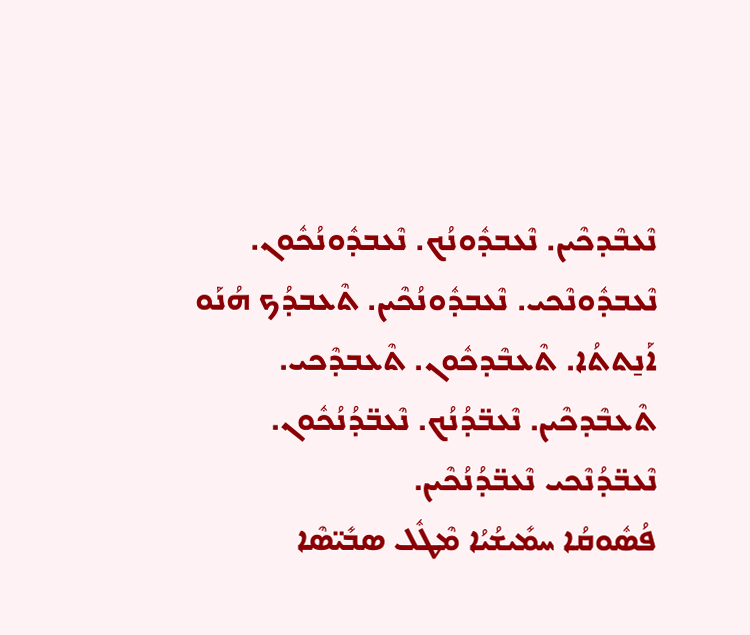ܢܶܥܒܶܕܟܶܝܢ. ܢܶܥܒܕܽܘܢܳܟ. ܢܶܥܒܕܽܘܢܳܟܽܘܢ. ܢܶܥܒܕܽܘܢܶܟܝ. ܢܶܥܒܕܽܘܢܳܟܶܝܢ. ܬܶܥܒܕܳܟ ܗܳܢܰܘ ܐܰܢ̱ܬܬܳܐ. ܬܶܥܒܶܕܟܽܘܢ. ܬܶܥܒܕܶܟܝ. ܬܶܥܒܶܕܟܶܝܢ. ܢܶܥܒ̈ܕܳܢܳܟ. ܢܶܥܒ̈ܕܳܢܳܟܽܘܢ. ܢܶܥܒ̈ܕܳܢܶܟܝ ܢܶܥܒ̈ܕܳܢܳܟܶܝܢ.
ܦܳܣܽܘܩܳܐ ܚܡܺܝܫܳܝܳܐ ܡܶܛܽܠ ܣܒܺܝ̈ܣܶܐ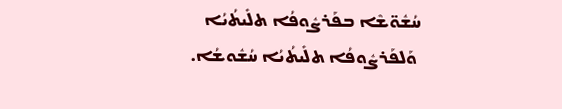ܚܳܫܽܘ̈ܫܶܐ ܒܦܰܪܨܽܘܦܳܐ ܬܠܺܝܬܳܝܳܐ
 ܘܰܠܦܰܪܨܽܘܦܳܐ ܬܠܺܝܬܳܝܳܐ ܚܳܫܽܘܫܳܐ.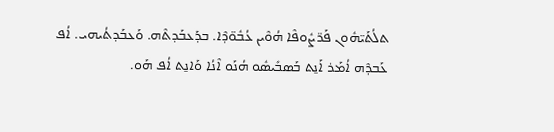ܬܠܳܬܰܝ̈ܗܽܘܢ ܦܰܪ̈ܨܽܘܦܶܐ ܗܳܘܶܝܢ ܥܳܒܽܘ̈ܕܶܐ. ܒܕܰܥܒܰܕܬܶܗ. ܘܰܥܒܰܕܬܳܝܗܝ. ܐܳܦ ܥܰܒܕܶܗ ܐܳܡܰܪ ܐܰܢ̱ܬ ܒܰܣܒܺܝܣܽܘ ܗܳܢܰܘ ܐܶܢܳܐ ܘܰܐܢ̱ܬ ܐܳܦ ܗܰܘ.